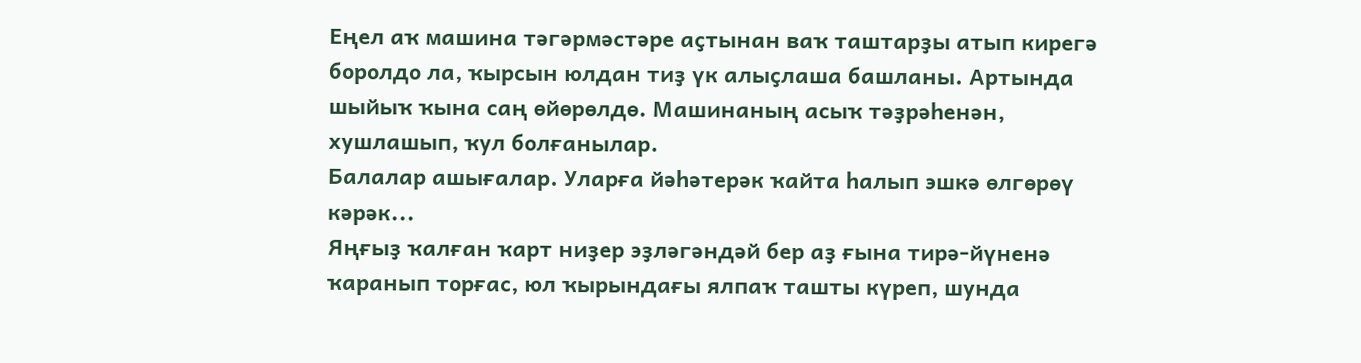Еңел аҡ машина тәгәрмәстәре аҫтынан ваҡ таштарҙы атып кирегә боролдо ла, ҡырсын юлдан тиҙ үк алыҫлаша башланы. Артында шыйыҡ ҡына саң өйөрөлдө. Машинаның асыҡ тәҙрәһенән, хушлашып, ҡул болғанылар.
Балалар ашығалар. Уларға йәһәтерәк ҡайта һалып эшкә өлгөрөү кәрәк...
Яңғыҙ ҡалған ҡарт ниҙер эҙләгәндәй бер аҙ ғына тирә-йүненә ҡаранып торғас, юл ҡырындағы ялпаҡ ташты күреп, шунда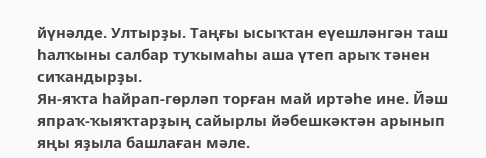йүнәлде. Ултырҙы. Таңғы ысыҡтан еүешләнгән таш һалҡыны салбар туҡымаһы аша үтеп арыҡ тәнен сиҡандырҙы.
Ян-яҡта һайрап-гөрләп торған май иртәһе ине. Йәш япраҡ-ҡыяҡтарҙың сайырлы йәбешкәктән арынып яңы яҙыла башлаған мәле.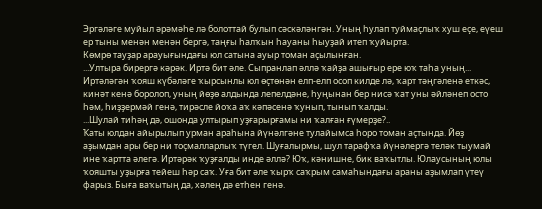Эргәләге муйыл әрәмәһе лә болоттай булып сәскәләнгән. Уның һулап туймаҫлыҡ хуш еҫе, еүеш ер тыны менән менән бергә, таңғы һалҡын һауаны һыуҙай итеп ҡуйырта.
Көмрө тауҙар арауығындағы юл сатына ауыр томан аҫылынған.
...Ултыра бирергә кәрәк. Иртә бит әле. Сыпранлап әллә ҡайҙа ашығыр ере юҡ таһа уның...
Иртәләгән ҡояш күбәләге ҡырсынлы юл өҫтөнән елп-елп осоп килде лә, ҡарт тәңгәленә еткәс, кинәт кенә боролоп, уның йөҙө алдында лепелдәне, һуңынан бер нисә ҡат уны әйләнеп осто һәм, һиҙҙермәй генә, тирәсле йоҡа аҡ кәпәсенә ҡунып, тынып ҡалды.
...Шулай тиһәң дә, ошонда ултырып уҙғарырғамы ни ҡалған ғүмерҙе?..
Ҡаты юлдан айырылып урман араһына йүнәлгәне тулайымса һоро томан аҫтында. Йөҙ аҙымдан ары бер ни тоҫмалларлыҡ түгел. Шуғалырмы, шул тарафҡа йүнәлергә теләк тыумай ине ҡартта әлегә. Иртәрәк ҡуҙғалды инде әллә? Юҡ, кәнишне, бик ваҡытлы. Юлаусының юлы ҡояшты уҙырға тейеш һәр саҡ. Уға бит әле ҡырҡ саҡрым самаһындағы араны аҙымлап үтеү фарыз. Быға ваҡытың да, хәлең дә етһен генә.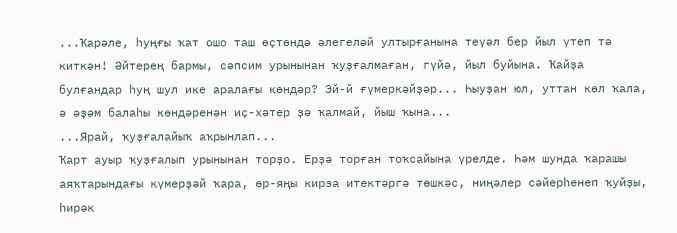...Ҡарәле, һуңғы ҡат ошо таш өҫтөндә әлегеләй ултырғанына теүәл бер йыл үтеп тә киткән! Әйтерең бармы, сәпсим урынынан ҡуҙғалмаған, гүйә, йыл буйына. Ҡайҙа булғандар һуң шул ике аралағы көндәр? Эй-й ғүмеркәйҙәр... Һыуҙан юл, уттан көл ҡала, ә әҙәм балаһы көндәренән иҫ-хәтер ҙә ҡалмай, йыш ҡына...
...Ярай, ҡуҙғалайыҡ аҡрынлап...
Ҡарт ауыр ҡуҙғалып урынынан торҙо. Ерҙә торған тоҡсайына үрелде. Һәм шунда ҡарашы аяҡтарындағы күмерҙәй ҡара, өр-яңы кирза итектәргә төшкәс, ниңәлер сәйерһенеп ҡуйҙы, һирәк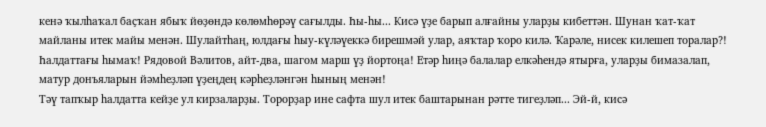кенә ҡылһаҡал баҫҡан ябыҡ йөҙөндә көлөмһөрәү сағылды. Һы-һы... Кисә үҙе барып алғайны уларҙы кибеттән. Шунан ҡат-ҡат майланы итек майы менән. Шулайтһаң, юлдағы һыу-күләүеккә бирешмәй улар, аяҡтар ҡоро килә. Ҡарәле, нисек килешеп торалар?! Һалдаттағы һымаҡ! Рядовой Вәлитов, айт-два, шагом марш үҙ йортоңа! Етәр һиңә балалар елкәһендә ятырға, уларҙы бимазалап, матур донъяларын йәмһеҙләп үҙеңдең кәрһеҙләнгән һының менән!
Тәү тапҡыр һалдатта кейҙе ул кирзаларҙы. Торорҙар ине сафта шул итек баштарынан рәтте тигеҙләп... Эй-й, кисә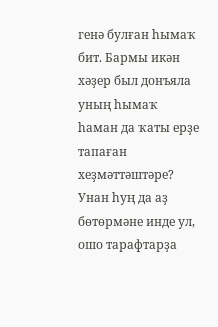генә булған һымаҡ бит. Бармы икән хәҙер был донъяла уның һымаҡ һаман да ҡаты ерҙе тапаған хеҙмәттәштәре?
Унан һуң да аҙ бөтөрмәне инде ул, ошо тарафтарҙа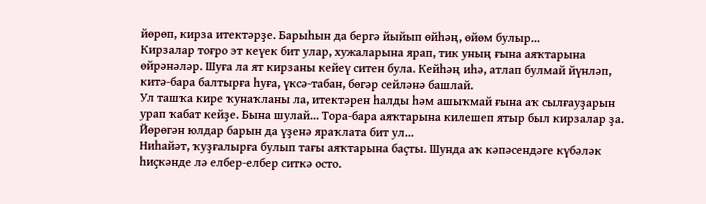йөрөп, кирза итектәрҙе. Барыһын да бергә йыйып өйһәң, өйөм булыр...
Кирзалар тоғро эт кеүек бит улар, хужаларына ярап, тик уның ғына аяҡтарына өйрәнәләр. Шуға ла ят кирзаны кейеү ситен була. Кейһәң иһә, атлап булмай йүнләп, китә-бара балтырға һуға, үксә-табан, бөгәр сейләнә башлай.
Ул ташҡа кире ҡунаҡланы ла, итектәрен һалды һәм ашыҡмай ғына аҡ сылғауҙарын урап ҡабат кейҙе. Бына шулай... Тора-бара аяҡтарына килешеп ятыр был кирзалар ҙа. Йөрөгән юлдар барын да үҙенә яраҡлата бит ул...
Ниһайәт, ҡуҙғалырға булып тағы аяҡтарына баҫты. Шунда аҡ кәпәсендәге күбәләк һиҫкәнде лә елбер-елбер ситкә осто.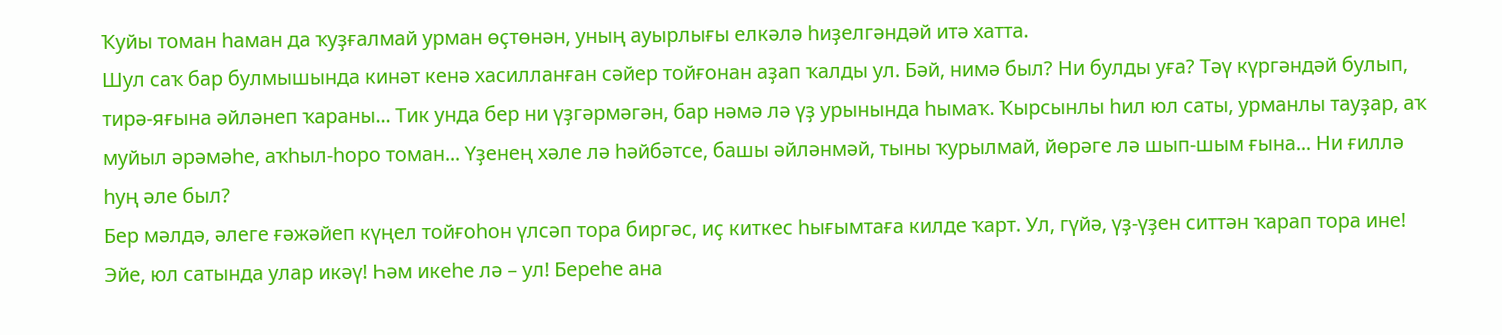Ҡуйы томан һаман да ҡуҙғалмай урман өҫтөнән, уның ауырлығы елкәлә һиҙелгәндәй итә хатта.
Шул саҡ бар булмышында кинәт кенә хасилланған сәйер тойғонан аҙап ҡалды ул. Бәй, нимә был? Ни булды уға? Тәү күргәндәй булып, тирә-яғына әйләнеп ҡараны... Тик унда бер ни үҙгәрмәгән, бар нәмә лә үҙ урынында һымаҡ. Ҡырсынлы һил юл саты, урманлы тауҙар, аҡ муйыл әрәмәһе, аҡһыл-һоро томан... Үҙенең хәле лә һәйбәтсе, башы әйләнмәй, тыны ҡурылмай, йөрәге лә шып-шым ғына... Ни ғиллә һуң әле был?
Бер мәлдә, әлеге ғәжәйеп күңел тойғоһон үлсәп тора биргәс, иҫ киткес һығымтаға килде ҡарт. Ул, гүйә, үҙ-үҙен ситтән ҡарап тора ине! Эйе, юл сатында улар икәү! Һәм икеһе лә – ул! Береһе ана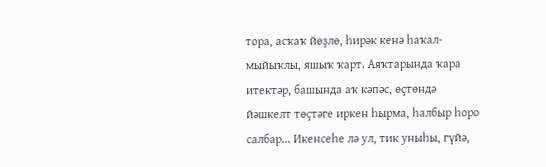тора, асҡаҡ йөҙлө, һирәк кенә һаҡал-мыйыҡлы, яшыҡ ҡарт. Аяҡтарында ҡара итектәр, башында аҡ кәпәс, өҫтөндә йәшкелт төҫтәге иркен һырма, һалбыр һоро салбар... Икенсеһе лә ул, тик уныһы, гүйә,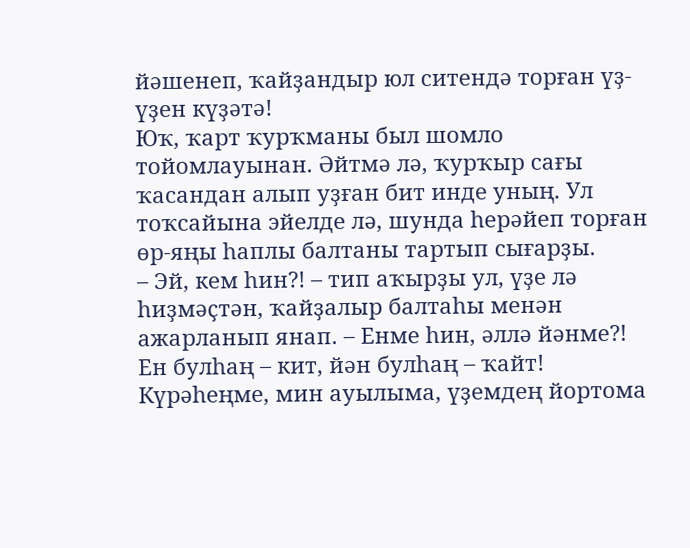йәшенеп, ҡайҙандыр юл ситендә торған үҙ-үҙен күҙәтә!
Юҡ, ҡарт ҡурҡманы был шомло тойомлауынан. Әйтмә лә, ҡурҡыр сағы ҡасандан алып уҙған бит инде уның. Ул тоҡсайына эйелде лә, шунда һерәйеп торған өр-яңы һаплы балтаны тартып сығарҙы.
– Эй, кем һин?! – тип аҡырҙы ул, үҙе лә һиҙмәҫтән, ҡайҙалыр балтаһы менән ажарланып янап. – Енме һин, әллә йәнме?! Ен булһаң – кит, йән булһаң – ҡайт! Күрәһеңме, мин ауылыма, үҙемдең йортома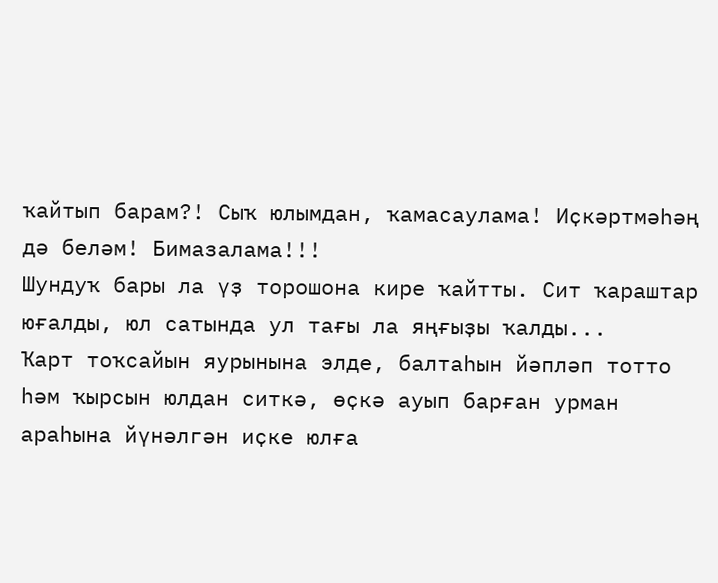ҡайтып барам?! Сыҡ юлымдан, ҡамасаулама! Иҫкәртмәһәң дә беләм! Бимазалама!!!
Шундуҡ бары ла үҙ торошона кире ҡайтты. Сит ҡараштар юғалды, юл сатында ул тағы ла яңғыҙы ҡалды...
Ҡарт тоҡсайын яурынына элде, балтаһын йәпләп тотто һәм ҡырсын юлдан ситкә, өҫкә ауып барған урман араһына йүнәлгән иҫке юлға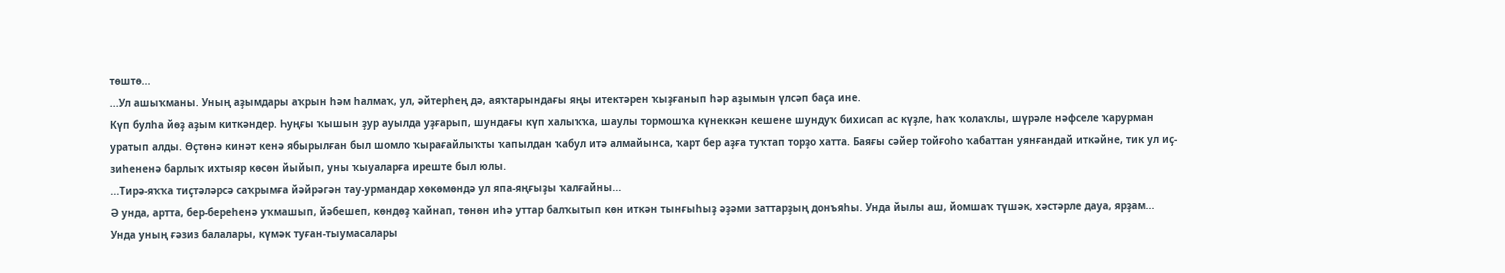төштө...
...Ул ашыҡманы. Уның аҙымдары аҡрын һәм һалмаҡ, ул, әйтерһең дә, аяҡтарындағы яңы итектәрен ҡыҙғанып һәр аҙымын үлсәп баҫа ине.
Күп булһа йөҙ аҙым киткәндер. Һуңғы ҡышын ҙур ауылда уҙғарып, шундағы күп халыҡҡа, шаулы тормошҡа күнеккән кешене шундуҡ бихисап ас күҙле, һаҡ ҡолаҡлы, шүрәле нәфселе ҡарурман уратып алды. Өҫтөнә кинәт кенә ябырылған был шомло ҡырағайлыҡты ҡапылдан ҡабул итә алмайынса, ҡарт бер аҙға туҡтап торҙо хатта. Баяғы сәйер тойғоһо ҡабаттан уянғандай иткәйне, тик ул иҫ-зиһененә барлыҡ ихтыяр көсөн йыйып, уны ҡыуаларға иреште был юлы.
...Тирә-яҡҡа тиҫтәләрсә саҡрымға йәйрәгән тау-урмандар хөкөмөндә ул япа-яңғыҙы ҡалғайны...
Ә унда, артта, бер-береһенә уҡмашып, йәбешеп, көндөҙ ҡайнап, төнөн иһә уттар балҡытып көн иткән тынғыһыҙ әҙәми заттарҙың донъяһы. Унда йылы аш, йомшаҡ түшәк, хәстәрле дауа, ярҙам... Унда уның ғәзиз балалары, күмәк туған-тыумасалары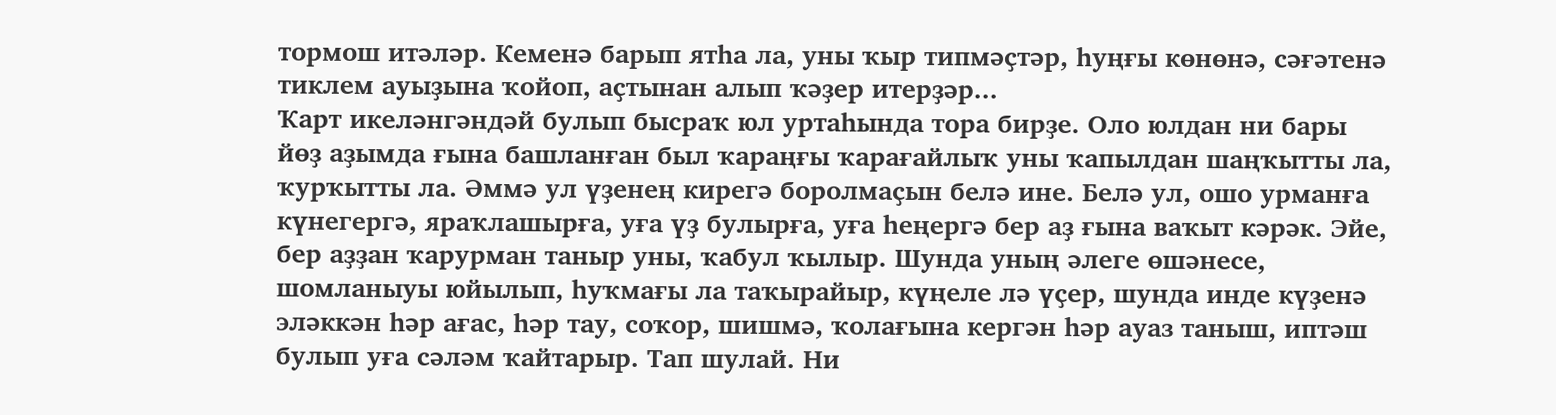тормош итәләр. Кеменә барып ятһа ла, уны ҡыр типмәҫтәр, һуңғы көнөнә, сәғәтенә тиклем ауыҙына ҡойоп, аҫтынан алып ҡәҙер итерҙәр...
Ҡарт икеләнгәндәй булып бысраҡ юл уртаһында тора бирҙе. Оло юлдан ни бары йөҙ аҙымда ғына башланған был ҡараңғы ҡарағайлыҡ уны ҡапылдан шаңҡытты ла, ҡурҡытты ла. Әммә ул үҙенең кирегә боролмаҫын белә ине. Белә ул, ошо урманға күнегергә, яраҡлашырға, уға үҙ булырға, уға һеңергә бер аҙ ғына ваҡыт кәрәк. Эйе, бер аҙҙан ҡарурман таныр уны, ҡабул ҡылыр. Шунда уның әлеге өшәнесе, шомланыуы юйылып, һуҡмағы ла таҡырайыр, күңеле лә үҫер, шунда инде күҙенә эләккән һәр ағас, һәр тау, соҡор, шишмә, ҡолағына кергән һәр ауаз таныш, иптәш булып уға сәләм ҡайтарыр. Тап шулай. Ни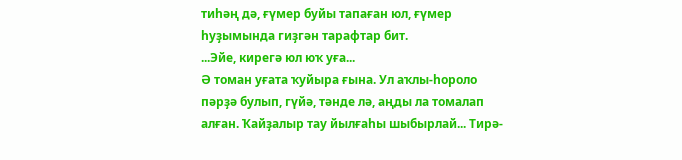тиһәң дә, ғүмер буйы тапаған юл, ғүмер һуҙымында гиҙгән тарафтар бит.
...Эйе, кирегә юл юҡ уға...
Ә томан уғата ҡуйыра ғына. Ул аҡлы-һороло пәрҙә булып, гүйә, тәнде лә, аңды ла томалап алған. Ҡайҙалыр тау йылғаһы шыбырлай... Тирә-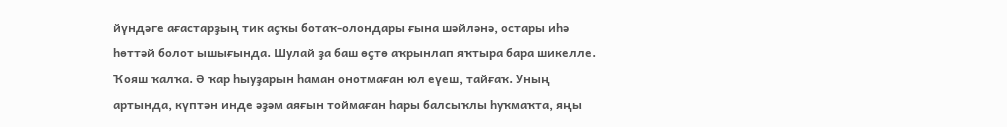йүндәге ағастарҙың тик аҫҡы ботаҡ-олондары ғына шәйләнә, остары иһә һөттәй болот ышығында. Шулай ҙа баш өҫтө аҡрынлап яҡтыра бара шикелле. Ҡояш ҡалҡа. Ә ҡар һыуҙарын һаман онотмаған юл еүеш, тайғаҡ. Уның артында, күптән инде әҙәм аяғын тоймаған һары балсыҡлы һуҡмаҡта, яңы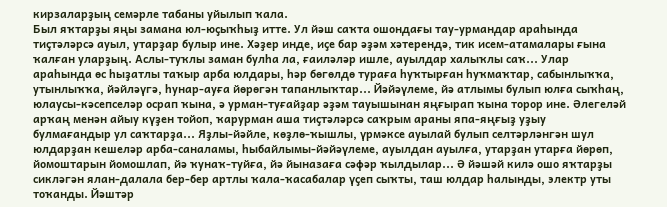кирзаларҙың семәрле табаны уйылып ҡала.
Был яҡтарҙы яңы замана юл-юҫыҡһыҙ итте. Ул йәш саҡта ошондағы тау-урмандар араһында тиҫтәләрсә ауыл, утарҙар булыр ине. Хәҙер инде, иҫе бар әҙәм хәтерендә, тик исем-атамалары ғына ҡалған уларҙың. Аслы-туҡлы заман булһа ла, ғаиләләр ишле, ауылдар халыҡлы саҡ... Улар араһында өс һыҙатлы таҡыр арба юлдары, һәр бөгөлдө тураға һуҡтырған һуҡмаҡтар, сабынлыҡҡа, утынлыҡҡа, йәйләүгә, һунар-ауға йөрөгән тапанлыҡтар... Йәйәүлеме, йә атлымы булып юлға сыҡһаң, юлаусы-кәсепселәр осрап ҡына, ә урман-туғайҙар әҙәм тауышынан яңғырап ҡына торор ине. Әлегеләй арҡаң менән айыу күҙен тойоп, ҡарурман аша тиҫтәләрсә саҡрым араны япа-яңғыҙ уҙыу булмағандыр ул саҡтарҙа... Яҙлы-йәйле, көҙлө-ҡышлы, үрмәксе ауылай булып селтәрләнгән шул юлдарҙан кешеләр арба-саналамы, һыбайлымы-йәйәүлеме, ауылдан ауылға, утарҙан утарға йөрөп, йомоштарын йомошлап, йә ҡунаҡ-туйға, йә йыназаға сәфәр ҡылдылар... Ә йәшәй килә ошо яҡтарҙы сикләгән ялан-далала бер-бер артлы ҡала-ҡасабалар үҫеп сыҡты, таш юлдар һалынды, электр уты тоҡанды. Йәштәр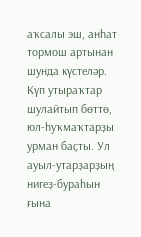аҡсалы эш, анһат тормош артынан шунда күстеләр. Күп утыраҡтар шулайтып бөттө, юл-һуҡмаҡтарҙы урман баҫты. Ул ауыл-утарҙарҙың нигеҙ-бураһын ғына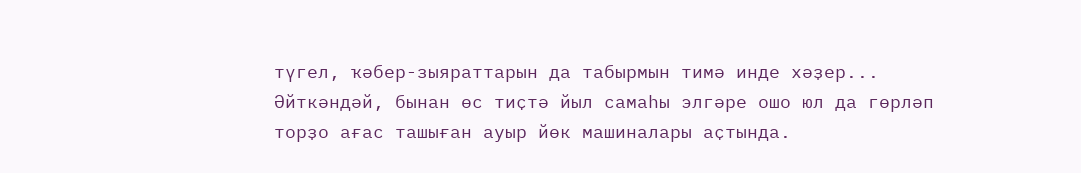түгел, ҡәбер-зыяраттарын да табырмын тимә инде хәҙер...
Әйткәндәй, бынан өс тиҫтә йыл самаһы элгәре ошо юл да гөрләп торҙо ағас ташыған ауыр йөк машиналары аҫтында.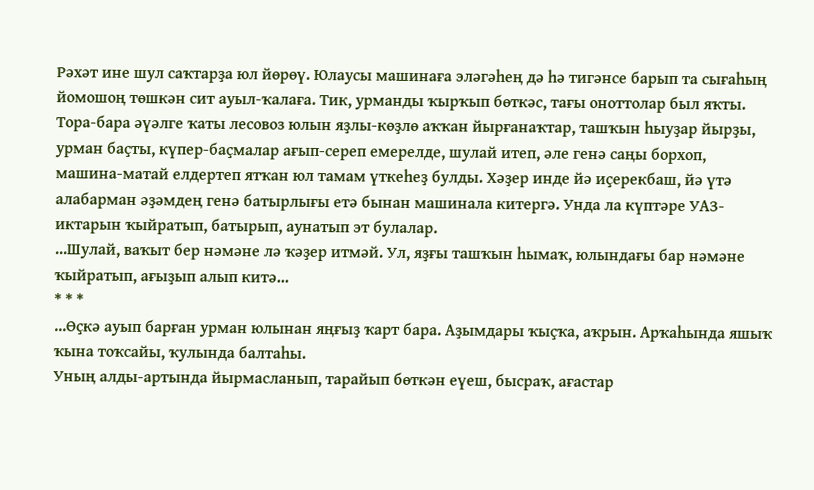Рәхәт ине шул саҡтарҙа юл йөрөү. Юлаусы машинаға эләгәһең дә һә тигәнсе барып та сығаһың йомошоң төшкән сит ауыл-ҡалаға. Тик, урманды ҡырҡып бөткәс, тағы оноттолар был яҡты. Тора-бара әүәлге ҡаты лесовоз юлын яҙлы-көҙлө аҡҡан йырғанаҡтар, ташҡын һыуҙар йырҙы, урман баҫты, күпер-баҫмалар ағып-сереп емерелде, шулай итеп, әле генә саңы борхоп, машина-матай елдертеп ятҡан юл тамам үткеһеҙ булды. Хәҙер инде йә иҫерекбаш, йә үтә алабарман әҙәмдең генә батырлығы етә бынан машинала китергә. Унда ла күптәре УАЗ-иктарын ҡыйратып, батырып, аунатып эт булалар.
...Шулай, ваҡыт бер нәмәне лә ҡәҙер итмәй. Ул, яҙғы ташҡын һымаҡ, юлындағы бар нәмәне ҡыйратып, ағыҙып алып китә...
* * *
...Өҫкә ауып барған урман юлынан яңғыҙ ҡарт бара. Аҙымдары ҡыҫҡа, аҡрын. Арҡаһында яшыҡ ҡына тоҡсайы, ҡулында балтаһы.
Уның алды-артында йырмасланып, тарайып бөткән еүеш, бысраҡ, ағастар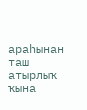араһынан таш атырлыҡ ҡына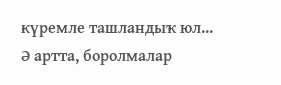күремле ташландыҡ юл...
Ә артта, боролмалар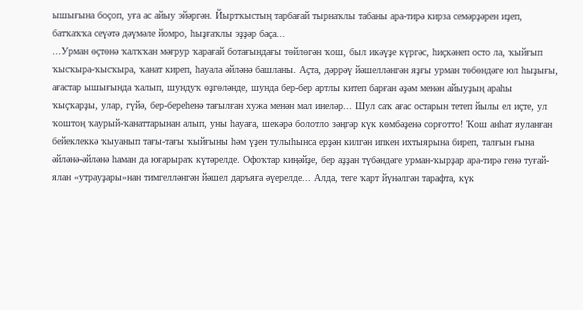ышығына боҫоп, уға ас айыу эйәргән. Йыртҡыстың тарбағай тырнаҡлы табаны ара-тирә кирза семәрҙәрен иҙеп, батҡаҡҡа сеүәтә дәүмәле йомро, һыҙғаҡлы эҙҙәр баҫа...
...Урман өҫтөнә ҡалҡҡан мәғрур ҡарағай ботағындағы төйлөгән ҡош, был икәүҙе күргәс, һиҫкәнеп осто ла, ҡыйғып ҡысҡыра-ҡысҡыра, ҡанат киреп, һауала әйләнә башланы. Аҫта, дәррәү йәшелләнгән яҙғы урман төбөндәге юл һыҙығы, ағастар ышығында ҡалып, шундуҡ өҙгөләнде, шунда бер-бер артлы китеп барған әҙәм менән айыуҙың араһы ҡыҫҡарҙы, улар, гүйә, бер-береһенә тағылған хужа менән мал инеләр... Шул саҡ ағас остарын тетеп йылы ел иҫте, ул ҡоштоң ҡаурый-ҡанаттарынан алып, уны һауаға, шекәрә болотло зәңгәр күк көмбәҙенә сорғотто! Ҡош анһат яуланған бейеклеккә ҡыуанып тағы-тағы ҡыйғыны һәм үҙен тулыһынса ерҙән килгән ипкен ихтыярына биреп, талғын ғына әйләнә-әйләнә һаман да юғарыраҡ күтәрелде. Офоҡтар киңәйҙе, бер аҙҙан түбәндәге урман-ҡырҙар ара-тирә генә туғай-ялан «утрауҙары»нан тимгелләнгән йәшел даръяға әүерелде... Алда, теге ҡарт йүнәлгән тарафта, күк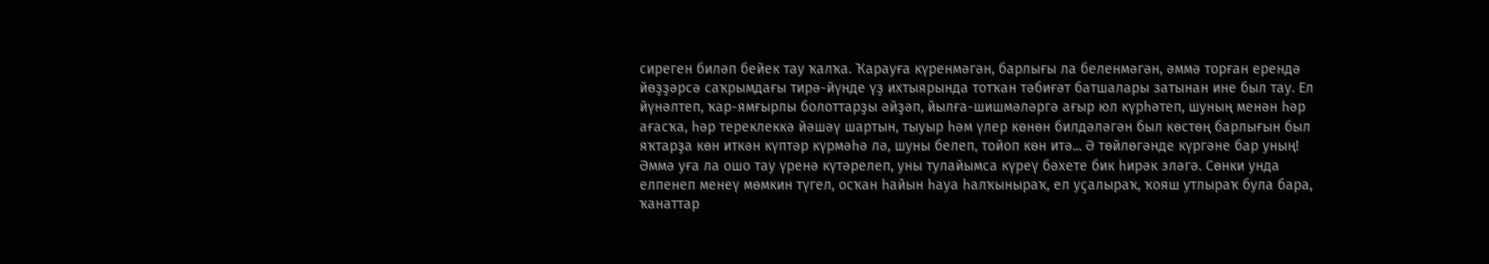сиреген биләп бейек тау ҡалҡа. Ҡарауға күренмәгән, барлығы ла беленмәгән, әммә торған ерендә йөҙҙәрсә саҡрымдағы тирә-йүнде үҙ ихтыярында тотҡан тәбиғәт батшалары затынан ине был тау. Ел йүнәлтеп, ҡар-ямғырлы болоттарҙы әйҙәп, йылға-шишмәләргә ағыр юл күрһәтеп, шуның менән һәр ағасҡа, һәр тереклеккә йәшәү шартын, тыуыр һәм үлер көнөн билдәләгән был көстөң барлығын был яҡтарҙа көн иткән күптәр күрмәһә лә, шуны белеп, тойоп көн итә... Ә төйлөгәнде күргәне бар уның! Әммә уға ла ошо тау үренә күтәрелеп, уны тулайымса күреү бәхете бик һирәк эләгә. Сөнки унда елпенеп менеү мөмкин түгел, осҡан һайын һауа һалҡыныраҡ, ел уҫалыраҡ, ҡояш утлыраҡ була бара, ҡанаттар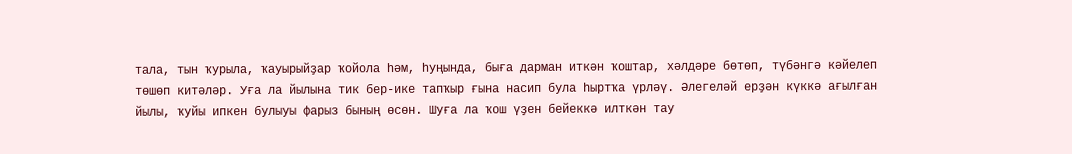тала, тын ҡурыла, ҡауырыйҙар ҡойола һәм, һуңында, быға дарман иткән ҡоштар, хәлдәре бөтөп, түбәнгә кәйелеп төшөп китәләр. Уға ла йылына тик бер-ике тапҡыр ғына насип була һыртҡа үрләү. Әлегеләй ерҙән күккә ағылған йылы, ҡуйы ипкен булыуы фарыз бының өсөн. Шуға ла ҡош үҙен бейеккә илткән тау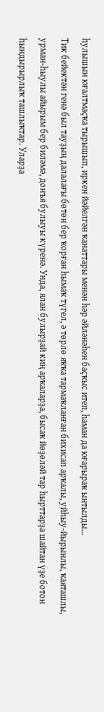һулышын юғалтмаҫҡа тырышып, иркен йәйелгән ҡанаттары менән һәр әйләнәһен баҫҡыс итеп, һаман да юғарыраҡ ынтылды...
Тик бейектән генә был тауҙың далалағы бөтөн бер ҡорған һымаҡ түгел, ә төрлө яҡҡа тармаҡланған бихисап арҡалы, уйһыу-йырынлы, ҡаяташлы, урман-һыулы айырым бер биләмә, донъя булыуы күренә. Унда, ялан булырҙай киң арҡаларҙа, бысаҡ йөҙөләй тар һырттарҙа шайтан үҙе ботон һындырырлыҡ ташлыҡтар. Уларҙа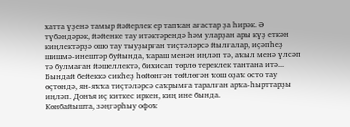хатта үҙенә тамыр йәйерлек ер тапҡан ағастар ҙа һирәк. Ә түбәндәрәк, йәйенке тау итәктәрендә һәм уларҙан ары күҙ еткән киңлектәрҙә ошо тау тыуҙырған тиҫтәләрсә йылғалар, иҫәпһеҙ шишмә-инештәр буйында, ҡараш менән иңләп тә, аҡыл менә үлсәп тә булмаған йәшеллектә, бихисап төрлө тереклек тантана итә...
Бындай бейеккә сикһеҙ һөйөнгән төйлөгән ҡош оҙаҡ осто тау өҫтөндә, ян-яҡҡа тиҫтәләрсә саҡрымға таралған арҡа-һырттарҙы иңләп. Донъя иҫ киткес иркен, киң ине бында.
Көнбайышта, зәңгәрһыу офоҡ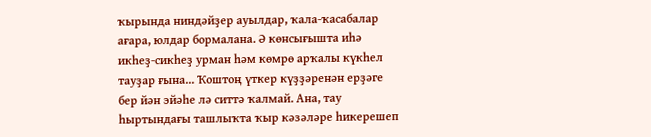ҡырында ниндәйҙер ауылдар, ҡала-ҡасабалар ағара, юлдар бормалана. Ә көнсығышта иһә икһеҙ-сикһеҙ урман һәм көмрө арҡалы күкһел тауҙар ғына... Ҡоштоң үткер күҙҙәренән ерҙәге бер йән эйәһе лә ситтә ҡалмай. Ана, тау һыртындағы ташлыҡта ҡыр кәзәләре һикерешеп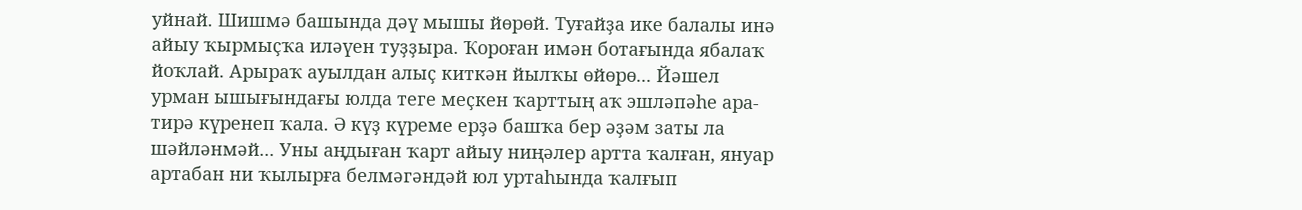уйнай. Шишмә башында дәү мышы йөрөй. Туғайҙа ике балалы инә айыу ҡырмыҫҡа иләүен туҙҙыра. Ҡороған имән ботағында ябалаҡ йоҡлай. Арыраҡ ауылдан алыҫ киткән йылҡы өйөрө... Йәшел урман ышығындағы юлда теге меҫкен ҡарттың аҡ эшләпәһе ара-тирә күренеп ҡала. Ә күҙ күреме ерҙә башҡа бер әҙәм заты ла шәйләнмәй... Уны аңдыған ҡарт айыу ниңәлер артта ҡалған, януар артабан ни ҡылырға белмәгәндәй юл уртаһында ҡалғып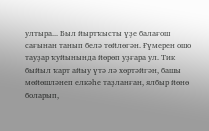ултыра... Был йыртҡысты үҙе балағош сағынан танып белә төйлөгән. Ғүмерен ошо тауҙар ҡуйынында йөрөп уҙғара ул. Тик быйыл ҡарт айыу үтә лә хөртәйгән, башы мөйөшләнеп елкәһе таҙланған, ялбыр йөнө боларып,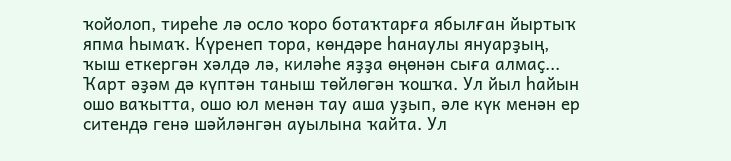ҡойолоп, тиреһе лә осло ҡоро ботаҡтарға ябылған йыртыҡ япма һымаҡ. Күренеп тора, көндәре һанаулы януарҙың, ҡыш еткергән хәлдә лә, киләһе яҙҙа өңөнән сыға алмаҫ... Ҡарт әҙәм дә күптән таныш төйлөгән ҡошҡа. Ул йыл һайын ошо ваҡытта, ошо юл менән тау аша уҙып, әле күк менән ер ситендә генә шәйләнгән ауылына ҡайта. Ул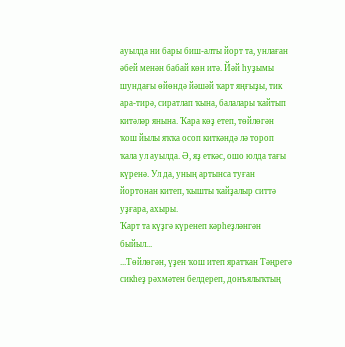ауылда ни бары биш-алты йорт та, унлаған әбей менән бабай көн итә. Йәй һуҙымы шундағы өйөндә йәшәй ҡарт яңғыҙы, тик ара-тирә, сиратлап ҡына, балалары ҡайтып китәләр янына. Ҡара көҙ етеп, төйлөгән ҡош йылы яҡҡа осоп киткәндә лә тороп ҡала ул ауылда. Ә, яҙ еткәс, ошо юлда тағы күренә. Ул да, уның артынса туған йортонан китеп, ҡышты ҡайҙалыр ситтә уҙғара, ахыры.
Ҡарт та күҙгә күренеп кәрһеҙләнгән быйыл...
...Төйлөгән, үҙен ҡош итеп яратҡан Тәңрегә сикһеҙ рәхмәтен белдереп, донъялыҡтың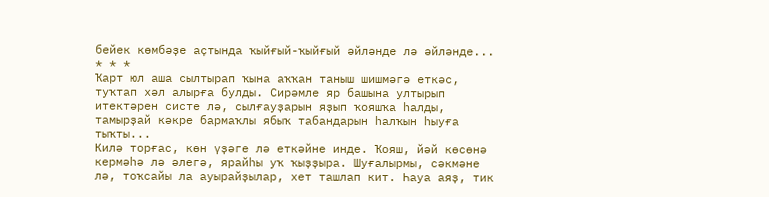бейек көмбәҙе аҫтында ҡыйғый-ҡыйғый әйләнде лә әйләнде...
* * *
Ҡарт юл аша сылтырап ҡына аҡҡан таныш шишмәгә еткәс, туҡтап хәл алырға булды. Сирәмле яр башына ултырып итектәрен систе лә, сылғауҙарын яҙып ҡояшҡа һалды, тамырҙай кәкре бармаҡлы ябыҡ табандарын һалҡын һыуға тыҡты...
Килә торғас, көн үҙәге лә еткәйне инде. Ҡояш, йәй көсөнә кермәһә лә әлегә, ярайһы уҡ ҡыҙҙыра. Шуғалырмы, сәкмәне лә, тоҡсайы ла ауырайҙылар, хет ташлап кит. Һауа аяҙ, тик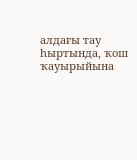алдағы тау һыртында, ҡош ҡауырыйына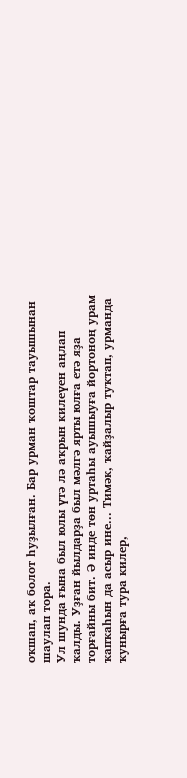оҡшап, аҡ болот һуҙылған. Бар урман ҡоштар тауышынан шаулап тора.
Ул шунда ғына был юлы үтә лә аҡрын килеүен аңлап ҡалды. Уҙған йылдарҙа был мәлгә ярты юлға етә яҙа торғайны бит. Ә инде төн уртаһы ауышыуға йортоноң урам ҡапҡаһын да асыр ине... Тимәк, ҡайҙалыр туҡтап, урманда ҡунырға тура килер,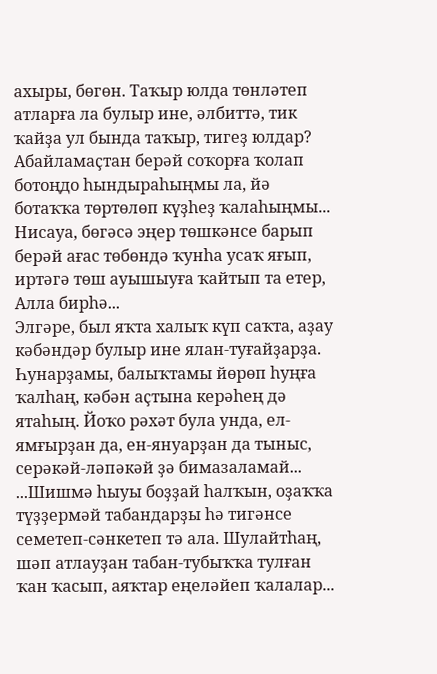ахыры, бөгөн. Таҡыр юлда төнләтеп атларға ла булыр ине, әлбиттә, тик ҡайҙа ул бында таҡыр, тигеҙ юлдар? Абайламаҫтан берәй соҡорға ҡолап ботоңдо һындыраһыңмы ла, йә ботаҡҡа төртөлөп күҙһеҙ ҡалаһыңмы... Нисауа, бөгәсә эңер төшкәнсе барып берәй ағас төбөндә ҡунһа усаҡ яғып, иртәгә төш ауышыуға ҡайтып та етер, Алла бирһә...
Элгәре, был яҡта халыҡ күп саҡта, аҙау кәбәндәр булыр ине ялан-туғайҙарҙа. Һунарҙамы, балыҡтамы йөрөп һуңға ҡалһаң, кәбән аҫтына керәһең дә ятаһың. Йоҡо рәхәт була унда, ел-ямғырҙан да, ен-януарҙан да тыныс, серәкәй-ләпәкәй ҙә бимазаламай...
...Шишмә һыуы боҙҙай һалҡын, оҙаҡҡа түҙҙермәй табандарҙы һә тигәнсе семетеп-сәнкетеп тә ала. Шулайтһаң, шәп атлауҙан табан-тубыҡҡа тулған ҡан ҡасып, аяҡтар еңеләйеп ҡалалар...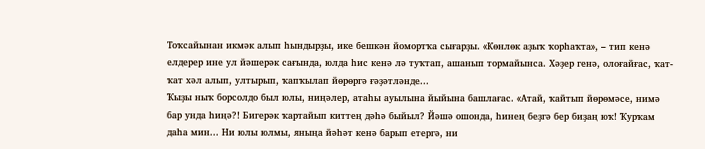Тоҡсайынан икмәк алып һындырҙы, ике бешкән йомортҡа сығарҙы. «Көнлөк аҙыҡ ҡорһаҡта», – тип кенә елдерер ине ул йәшерәк сағында, юлда һис кенә лә туҡтап, ашанып тормайынса. Хәҙер генә, олоғайғас, ҡат-ҡат хәл алып, ултырып, ҡапҡылап йөрөргә ғәҙәтләнде...
Ҡыҙы ныҡ борсолдо был юлы, ниңәлер, атаһы ауылына йыйына башлағас. «Атай, ҡайтып йөрөмәсе, нимә бар унда һиңә?! Бигерәк ҡартайып киттең дәһә быйыл? Йәшә ошонда, һинең беҙгә бер биҙаң юҡ! Ҡурҡам даһа мин... Ни юлы юлмы, яныңа йәһәт кенә барып етергә, ни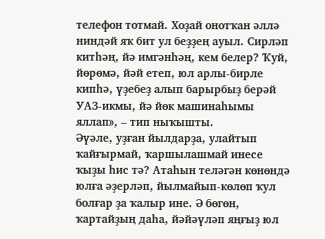телефон тотмай. Хоҙай онотҡан әллә ниндәй яҡ бит ул беҙҙең ауыл. Сирләп китһәң, йә имгәнһәң, кем белер? Ҡуй, йөрөмә, йәй етеп, юл арлы-бирле кипһә, үҙебеҙ алып барырбыҙ берәй УАЗ-икмы, йә йөк машинаһымы яллап», – тип ныҡышты.
Әүәле, уҙған йылдарҙа, улайтып ҡайғырмай, ҡаршылашмай инесе ҡыҙы һис тә? Атаһын теләгән көнөндә юлға әҙерләп, йылмайып-көлөп ҡул болғар ҙа ҡалыр ине. Ә бөгөн, ҡартайҙың даһа, йәйәүләп яңғыҙ юл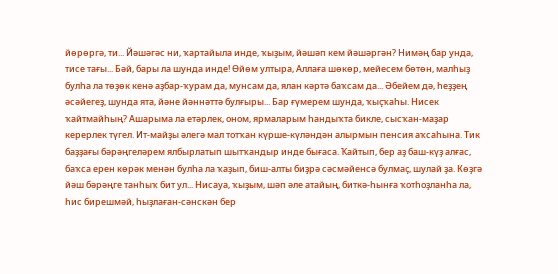йөрөргә, ти... Йәшәгәс ни, ҡартайыла инде, ҡыҙым, йәшәп кем йәшәргән? Нимәң бар унда, тисе тағы... Бәй, бары ла шунда инде! Өйөм ултыра, Аллаға шөкөр, мейесем бөтөн, малһыҙ булһа ла төҙөк кенә аҙбар-ҡурам да, мунсам да, ялан кәртә баҡсам да... Әбейем дә, һеҙҙең әсәйегеҙ, шунда ята, йәне йәннәттә булғыры... Бар ғүмерем шунда, ҡыҫҡаһы. Нисек ҡайтмайһың? Ашарыма ла етәрлек, оном, ярмаларым һандыҡта бикле, сысҡан-маҙар керерлек түгел. Ит-майҙы әлегә мал тотҡан күрше-күләндән алырмын пенсия аҡсаһына. Тик баҙҙағы бәрәңгеләрем ялбырлатып шытҡандыр инде бығаса. Ҡайтып, бер аҙ баш-күҙ алғас, баҡса ерен көрәк менән булһа ла ҡаҙып, биш-алты биҙрә сәсмәйенсә булмаҫ, шулай ҙа. Көҙгә йәш бәрәңге танһыҡ бит ул... Нисауа, ҡыҙым, шәп әле атайың, биткә-һынға ҡотһоҙланһа ла, һис бирешмәй, һыҙлаған-сәнскән бер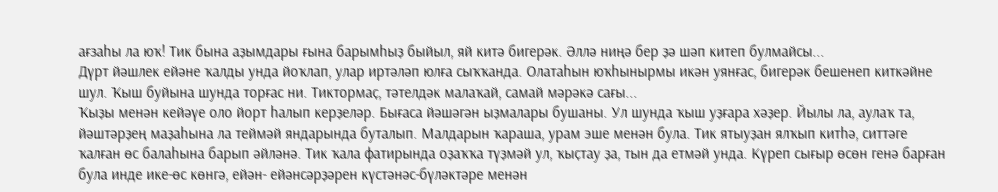ағзаһы ла юҡ! Тик бына аҙымдары ғына барымһыҙ быйыл, яй китә бигерәк. Әллә ниңә бер ҙә шәп китеп булмайсы...
Дүрт йәшлек ейәне ҡалды унда йоҡлап, улар иртәләп юлға сыҡҡанда. Олатаһын юҡһынырмы икән уянғас, бигерәк бешенеп киткәйне шул. Ҡыш буйына шунда торғас ни. Тиктормаҫ, тәтелдәк малаҡай, самай мәрәкә сағы...
Ҡыҙы менән кейәүе оло йорт һалып керҙеләр. Бығаса йәшәгән ыҙмалары бушаны. Ул шунда ҡыш уҙғара хәҙер. Йылы ла, аулаҡ та, йәштәрҙең маҙаһына ла теймәй яндарында буталып. Малдарын ҡараша, урам эше менән була. Тик ятыуҙан ялҡып китһә, ситтәге ҡалған өс балаһына барып әйләнә. Тик ҡала фатирында оҙаҡҡа түҙмәй ул, ҡыҫтау ҙа, тын да етмәй унда. Күреп сығыр өсөн генә барған була инде ике-өс көнгә, ейән- ейәнсәрҙәрен күстәнәс-бүләктәре менән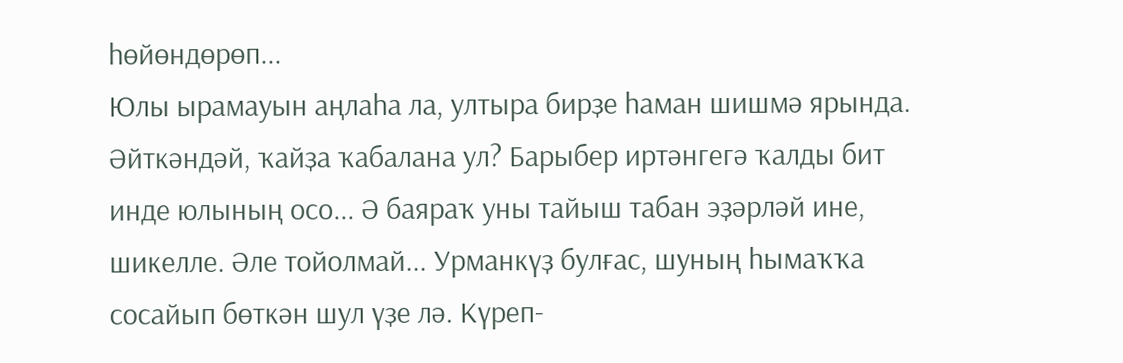һөйөндөрөп...
Юлы ырамауын аңлаһа ла, ултыра бирҙе һаман шишмә ярында. Әйткәндәй, ҡайҙа ҡабалана ул? Барыбер иртәнгегә ҡалды бит инде юлының осо... Ә баяраҡ уны тайыш табан эҙәрләй ине, шикелле. Әле тойолмай... Урманкүҙ булғас, шуның һымаҡҡа сосайып бөткән шул үҙе лә. Күреп-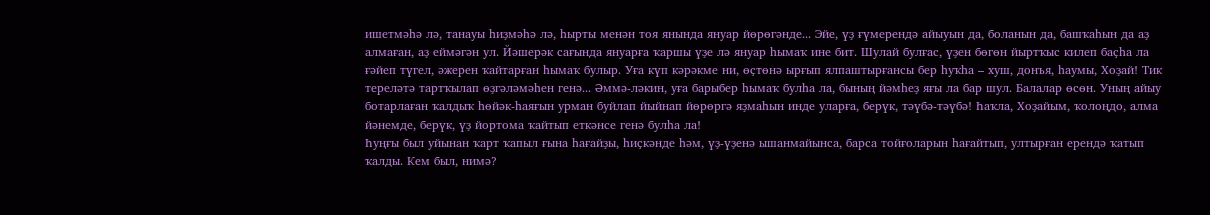ишетмәһә лә, танауы һиҙмәһә лә, һырты менән тоя янында януар йөрөгәнде... Эйе, үҙ ғүмерендә айыуын да, боланын да, башҡаһын да аҙ алмаған, аҙ еймәгән ул. Йәшерәк сағында януарға ҡаршы үҙе лә януар һымаҡ ине бит. Шулай булғас, үҙен бөгөн йыртҡыс килеп баҫһа ла ғәйеп түгел, әжерен ҡайтарған һымаҡ булыр. Уға күп кәрәкме ни, өҫтөнә ырғып ялпаштырғансы бер һуҡһа – хуш, донъя, һаумы, Хоҙай! Тик тереләтә тартҡылап өҙгәләмәһен генә... Әммә-ләкин, уға барыбер һымаҡ булһа ла, бының йәмһеҙ яғы ла бар шул. Балалар өсөн. Уның айыу ботарлаған ҡалдыҡ һөйәк-һаяғын урман буйлап йыйнап йөрөргә яҙмаһын инде уларға, берүк, тәүбә-тәүбә! Һаҡла, Хоҙайым, ҡолоңдо, алма йәнемде, берүк, үҙ йортома ҡайтып еткәнсе генә булһа ла!
Һуңғы был уйынан ҡарт ҡапыл ғына һағайҙы, һиҫкәнде һәм, үҙ-үҙенә ышанмайынса, барса тойғоларын һағайтып, ултырған ерендә ҡатып ҡалды. Кем был, нимә?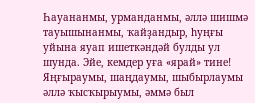Һауананмы, урманданмы, әллә шишмә тауышынанмы, ҡайҙандыр, һуңғы уйына яуап ишеткәндәй булды ул шунда. Эйе, кемдер уға «ярай» тине! Яңғыраумы, шаңдаумы, шыбырлаумы әллә ҡысҡырыумы, әммә был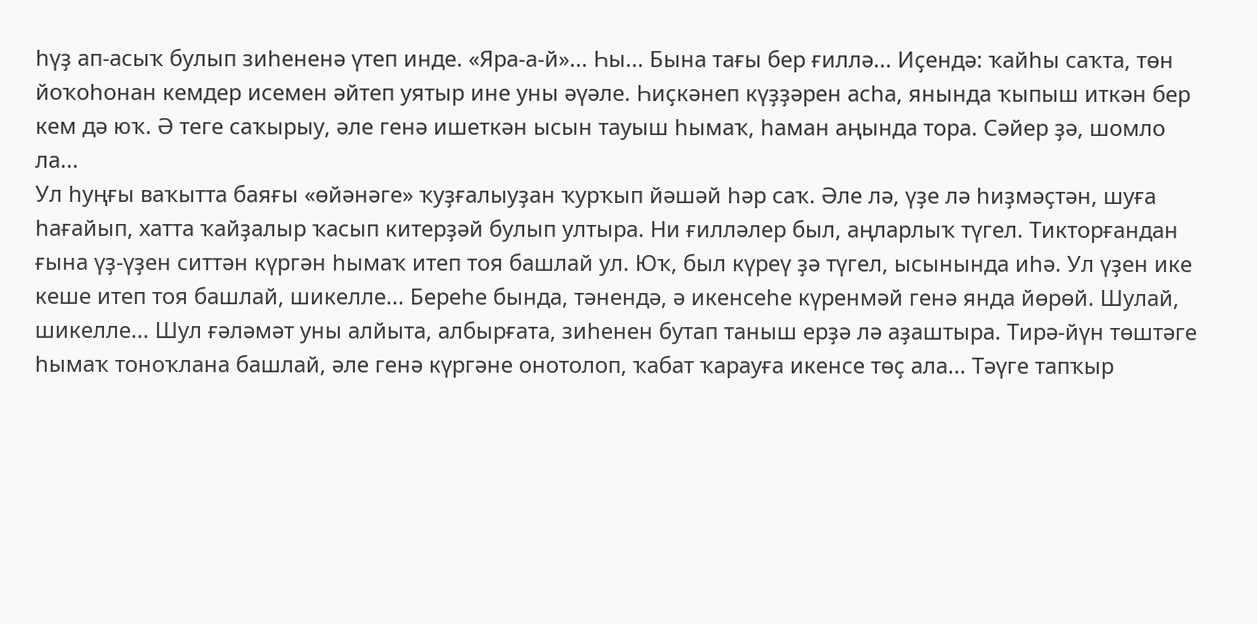һүҙ ап-асыҡ булып зиһененә үтеп инде. «Яра-а-й»... Һы... Бына тағы бер ғиллә... Иҫендә: ҡайһы саҡта, төн йоҡоһонан кемдер исемен әйтеп уятыр ине уны әүәле. Һиҫкәнеп күҙҙәрен асһа, янында ҡыпыш иткән бер кем дә юҡ. Ә теге саҡырыу, әле генә ишеткән ысын тауыш һымаҡ, һаман аңында тора. Сәйер ҙә, шомло ла...
Ул һуңғы ваҡытта баяғы «өйәнәге» ҡуҙғалыуҙан ҡурҡып йәшәй һәр саҡ. Әле лә, үҙе лә һиҙмәҫтән, шуға һағайып, хатта ҡайҙалыр ҡасып китерҙәй булып ултыра. Ни ғилләлер был, аңларлыҡ түгел. Тикторғандан ғына үҙ-үҙен ситтән күргән һымаҡ итеп тоя башлай ул. Юҡ, был күреү ҙә түгел, ысынында иһә. Ул үҙен ике кеше итеп тоя башлай, шикелле... Береһе бында, тәнендә, ә икенсеһе күренмәй генә янда йөрөй. Шулай, шикелле... Шул ғәләмәт уны алйыта, албырғата, зиһенен бутап таныш ерҙә лә аҙаштыра. Тирә-йүн төштәге һымаҡ тоноҡлана башлай, әле генә күргәне онотолоп, ҡабат ҡарауға икенсе төҫ ала... Тәүге тапҡыр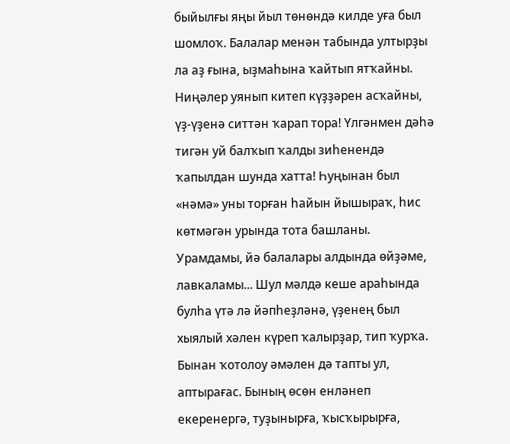быйылғы яңы йыл төнөндә килде уға был шомлоҡ. Балалар менән табында ултырҙы ла аҙ ғына, ыҙмаһына ҡайтып ятҡайны. Ниңәлер уянып китеп күҙҙәрен асҡайны, үҙ-үҙенә ситтән ҡарап тора! Үлгәнмен дәһә тигән уй балҡып ҡалды зиһенендә ҡапылдан шунда хатта! Һуңынан был «нәмә» уны торған һайын йышыраҡ, һис көтмәгән урында тота башланы. Урамдамы, йә балалары алдында өйҙәме, лавкаламы... Шул мәлдә кеше араһында булһа үтә лә йәпһеҙләнә, үҙенең был хыялый хәлен күреп ҡалырҙар, тип ҡурҡа. Бынан ҡотолоу әмәлен дә тапты ул, аптырағас. Бының өсөн енләнеп екеренергә, туҙынырға, ҡысҡырырға,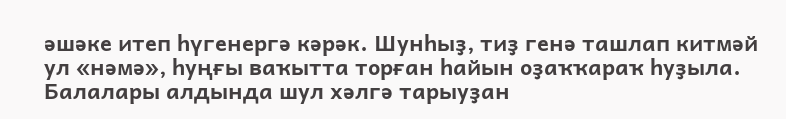әшәке итеп һүгенергә кәрәк. Шунһыҙ, тиҙ генә ташлап китмәй ул «нәмә», һуңғы ваҡытта торған һайын оҙаҡҡараҡ һуҙыла. Балалары алдында шул хәлгә тарыуҙан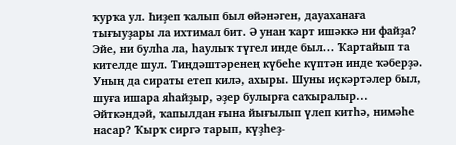ҡурҡа ул. Һиҙеп ҡалып был өйәнәген, дауаханаға тығыуҙары ла ихтимал бит. Ә унан ҡарт ишәккә ни файҙа? Эйе, ни булһа ла, һаулыҡ түгел инде был... Ҡартайып та кителде шул. Тиңдәштәренең күбеһе күптән инде ҡәберҙә. Уның да сираты етеп килә, ахыры. Шуны иҫкәртәлер был, шуға ишара яһайҙыр, әҙер булырға саҡыралыр... Әйткәндәй, ҡапылдан ғына йығылып үлеп китһә, нимәһе насар? Ҡырҡ сиргә тарып, күҙһеҙ-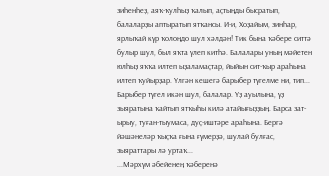зиһенһеҙ, аяҡ-ҡулһыҙ ҡалып, аҫтыңды бысратып, балаларҙы аптыратып ятҡансы. И-и, Хоҙайым, зинһар, ярлыҡай күр ҡолоңдо шул хәлдән! Тик бына ҡәбере ситтә булыр шул, был яҡта үлеп китһә. Балалары уның мәйетен юлһыҙ яҡҡа илтеп ыҙаламаҫтар, йыйын сит-ҡыр араһына илтеп ҡуйырҙар. Үлгән кешегә барыбер түгелме ни, тип... Барыбер түгел икән шул, балалар. Үҙ ауылына, үҙ зыяратына ҡайтып ятҡыһы килә атайығыҙҙың. Барса зат-ырыу, туған-тыумаса, дуҫ-иштәре араһына. Бергә йәшәнеләр ҡыҫҡа ғына ғүмерҙә, шулай булғас, зыяраттары лә уртаҡ...
...Мәрхүм әбейенең ҡәберенә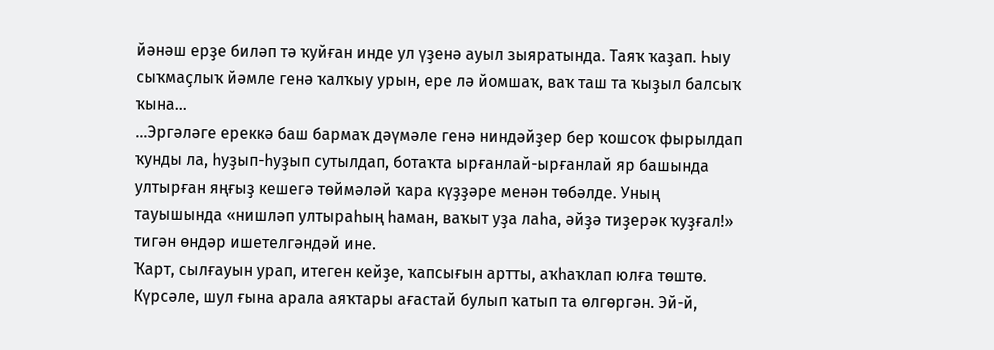йәнәш ерҙе биләп тә ҡуйған инде ул үҙенә ауыл зыяратында. Таяҡ ҡаҙап. Һыу сыҡмаҫлыҡ йәмле генә ҡалҡыу урын, ере лә йомшаҡ, ваҡ таш та ҡыҙыл балсыҡ ҡына...
...Эргәләге ереккә баш бармаҡ дәүмәле генә ниндәйҙер бер ҡошсоҡ фырылдап ҡунды ла, һуҙып-һуҙып сутылдап, ботаҡта ырғанлай-ырғанлай яр башында ултырған яңғыҙ кешегә төймәләй ҡара күҙҙәре менән төбәлде. Уның тауышында «нишләп ултыраһың һаман, ваҡыт уҙа лаһа, әйҙә тиҙерәк ҡуҙғал!» тигән өндәр ишетелгәндәй ине.
Ҡарт, сылғауын урап, итеген кейҙе, ҡапсығын артты, аҡһаҡлап юлға төштө. Күрсәле, шул ғына арала аяҡтары ағастай булып ҡатып та өлгөргән. Эй-й,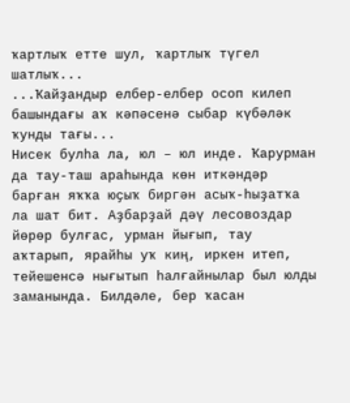ҡартлыҡ етте шул, ҡартлыҡ түгел шатлыҡ...
...Ҡайҙандыр елбер-елбер осоп килеп башындағы аҡ кәпәсенә сыбар күбәләк ҡунды тағы...
Нисек булһа ла, юл – юл инде. Ҡарурман да тау-таш араһында көн иткәндәр барған яҡҡа юҫыҡ биргән асыҡ-һыҙатҡа ла шат бит. Аҙбарҙай дәү лесовоздар йөрөр булғас, урман йығып, тау аҡтарып, ярайһы уҡ киң, иркен итеп, тейешенсә нығытып һалғайнылар был юлды заманында. Билдәле, бер ҡасан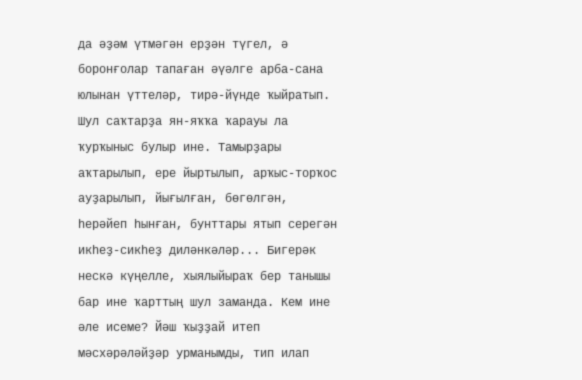да әҙәм үтмәгән ерҙән түгел, ә боронғолар тапаған әүәлге арба-сана юлынан үттеләр, тирә-йүнде ҡыйратып. Шул саҡтарҙа ян-яҡҡа ҡарауы ла ҡурҡыныс булыр ине. Тамырҙары аҡтарылып, ере йыртылып, арҡыс-торҡос ауҙарылып, йығылған, бөгөлгән, һерәйеп һынған, бунттары ятып серегән икһеҙ-сикһеҙ диләнкәләр... Бигерәк нескә күңелле, хыялыйыраҡ бер танышы бар ине ҡарттың шул заманда. Кем ине әле исеме? Йәш ҡыҙҙай итеп мәсхәрәләйҙәр урманымды, тип илап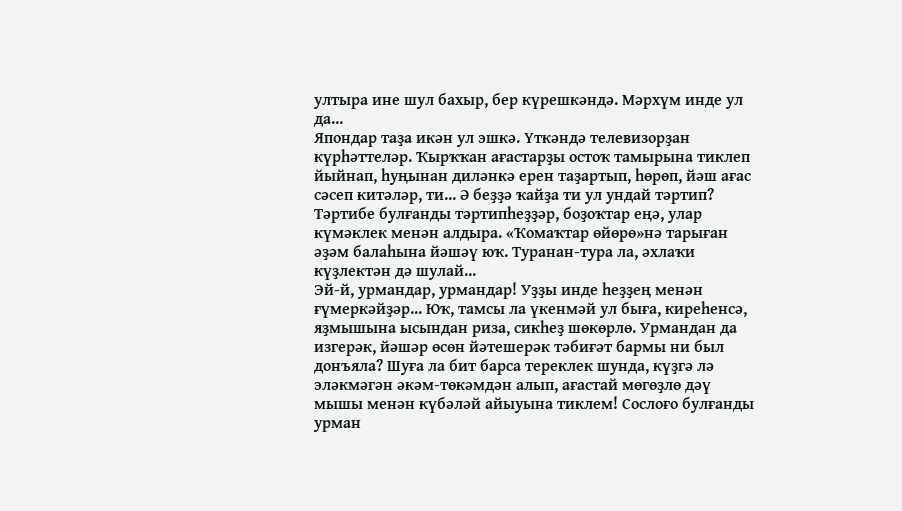ултыра ине шул бахыр, бер күрешкәндә. Мәрхүм инде ул да...
Япондар таҙа икән ул эшкә. Үткәндә телевизорҙан күрһәттеләр. Ҡырҡҡан ағастарҙы остоҡ тамырына тиклеп йыйнап, һуңынан диләнкә ерен таҙартып, һөрөп, йәш ағас сәсеп китәләр, ти... Ә беҙҙә ҡайҙа ти ул ундай тәртип? Тәртибе булғанды тәртипһеҙҙәр, боҙоҡтар еңә, улар күмәклек менән алдыра. «Ҡомаҡтар өйөрө»нә тарыған әҙәм балаһына йәшәү юҡ. Туранан-тура ла, әхлаҡи күҙлектән дә шулай...
Эй-й, урмандар, урмандар! Уҙҙы инде һеҙҙең менән ғүмеркәйҙәр... Юҡ, тамсы ла үкенмәй ул быға, киреһенсә, яҙмышына ысындан риза, сикһеҙ шөкөрлө. Урмандан да изгерәк, йәшәр өсөн йәтешерәк тәбиғәт бармы ни был донъяла? Шуға ла бит барса тереклек шунда, күҙгә лә эләкмәгән әкәм-төкәмдән алып, ағастай мөгөҙлө дәү мышы менән күбәләй айыуына тиклем! Сослоғо булғанды урман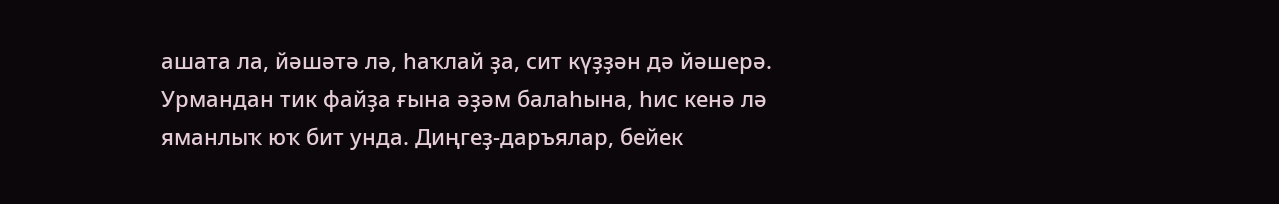ашата ла, йәшәтә лә, һаҡлай ҙа, сит күҙҙән дә йәшерә. Урмандан тик файҙа ғына әҙәм балаһына, һис кенә лә яманлыҡ юҡ бит унда. Диңгеҙ-даръялар, бейек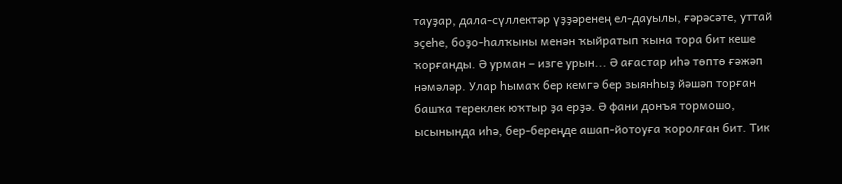тауҙар, дала-сүллектәр үҙҙәренең ел-дауылы, ғәрәсәте, уттай эҫеһе, боҙо-һалҡыны менән ҡыйратып ҡына тора бит кеше ҡорғанды. Ә урман – изге урын... Ә ағастар иһә төптө ғәжәп нәмәләр. Улар һымаҡ бер кемгә бер зыянһыҙ йәшәп торған башҡа тереклек юҡтыр ҙа ерҙә. Ә фани донъя тормошо, ысынында иһә, бер-береңде ашап-йотоуға ҡоролған бит. Тик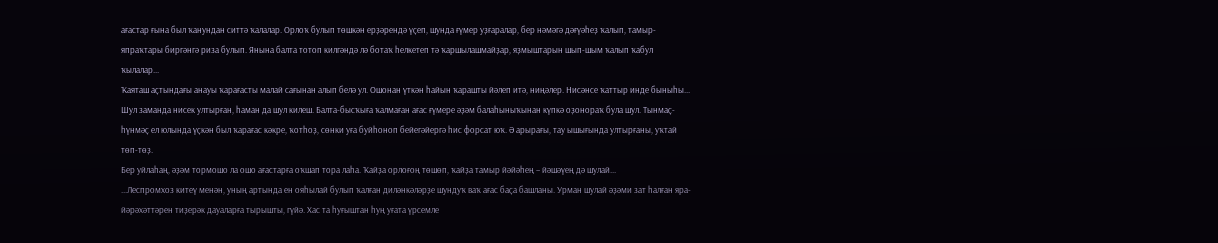ағастар ғына был ҡанундан ситтә ҡалалар. Орлоҡ булып төшкән ерҙәрендә үҫеп, шунда ғүмер уҙғаралар, бер нәмәгә дәғүәһеҙ ҡалып, тамыр-япраҡтары биргәнгә риза булып. Янына балта тотоп килгәндә лә ботаҡ һелкетеп тә ҡаршылашмайҙар, яҙмыштарын шып-шым ҡалып ҡабул ҡылалар...
Ҡаяташ аҫтындағы анауы ҡарағасты малай сағынан алып белә ул. Ошонан үткән һайын ҡарашты йәлеп итә, ниңәлер. Нисәнсе ҡаттыр инде быныһы... Шул заманда нисек ултырған, һаман да шул килеш. Балта-бысҡыға ҡалмаған ағас ғүмере әҙәм балаһыныҡынан күпкә оҙонораҡ була шул. Тынмаҫ-һүнмәҫ ел юлында үҫкән был ҡарағас кәкре, ҡотһоҙ, сөнки уға буйһоноп бейегәйергә һис форсат юҡ. Ә арырағы, тау ышығында ултырғаны, уҡтай төп-төҙ.
Бер уйлаһаң, әҙәм тормошо ла ошо ағастарға оҡшап тора лаһа. Ҡайҙа орлоғоң төшөп, ҡайҙа тамыр йәйәһең – йәшәүең дә шулай...
...Леспромхоз китеү менән, уның артында ен ояһылай булып ҡалған диләнкәләрҙе шундуҡ ваҡ ағас баҫа башланы. Урман шулай әҙәми зат һалған яра-йәрәхәттәрен тиҙерәк дауаларға тырышты, гүйә. Хас та һуғыштан һуң уғата үрсемле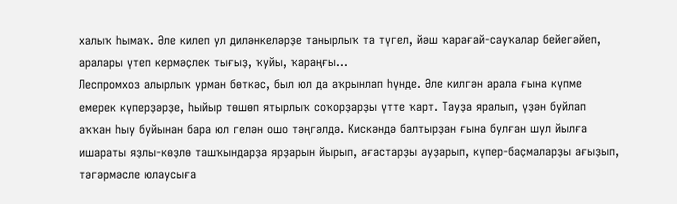халыҡ һымаҡ. Әле килеп ул диләнкеләрҙе танырлыҡ та түгел, йәш ҡарағай-сауҡалар бейегәйеп, аралары үтеп кермәҫлек тығыҙ, ҡуйы, ҡараңғы...
Леспромхоз алырлыҡ урман бөткәс, был юл да аҡрынлап һүнде. Әле килгән арала ғына күпме емерек күперҙәрҙе, һыйыр төшөп ятырлыҡ соҡорҙарҙы үтте ҡарт. Тауҙа яралып, үҙән буйлап аҡҡан һыу буйынан бара юл гелән ошо тәңгәлдә. Кискәндә балтырҙан ғына булған шул йылға ишараты яҙлы-көҙлө ташҡындарҙа ярҙарын йырып, ағастарҙы ауҙарып, күпер-баҫмаларҙы ағыҙып, тәгәрмәсле юлаусыға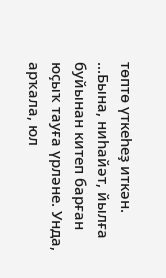төптө үткеһеҙ иткән.
...Бына, ниһайәт, йылға буйынан китеп барған юҫыҡ тауға үрләне. Унда, арҡала, юл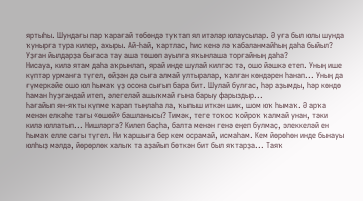яртыһы. Шундағы пар ҡарағай төбөндә туҡтап ял итәләр юлаусылар. Ә уға был юлы шунда ҡунырға тура килер, ахыры. Ай-Һай, ҡартлас, һис кенә лә ҡабаланмайһың даһа быйыл? Уҙған йылдарҙа бығаса тау аша төшөп ауылға яҡынлаша торғайның даһа?
Нисауа, килә ятам даһа аҡрынлап, ярай инде шулай килгәс тә, ошо йәшкә етеп. Уның ише күптәр урманға түгел, өйҙән дә сыға алмай ултыралар, ҡалған көндәрен һанап... Уның да ғүмеркәйе ошо юл һымаҡ үҙ осона сығып бара бит. Шулай булғас, һәр аҙымды, һәр көндө һаман һуҙғандай итеп, әлегеләй ашыҡмай ғына барыу фарыздыр...
Һағайып ян-яҡты күпме ҡарап тыңлаһа ла, ҡыпыш иткән шик, шом юҡ һымаҡ. Ә арҡа менән елкәһе тағы «өшөй» башланысы? Тимәк, теге тоҡос ҡойроҡ ҡалмай унан, тәки килә юллатып... Нишләргә? Килеп баҫһа, балта менән генә еңеп булмаҫ, элеккеләй ен һымаҡ елле сағы түгел. Ни ҡаршыға бер кем осрамай, исмаһам. Кем йөрөһөн инде бынауы юлһыҙ мәлдә, йөрөрлөк халыҡ та аҙайып бөткән бит был яҡтарҙа... Таяҡ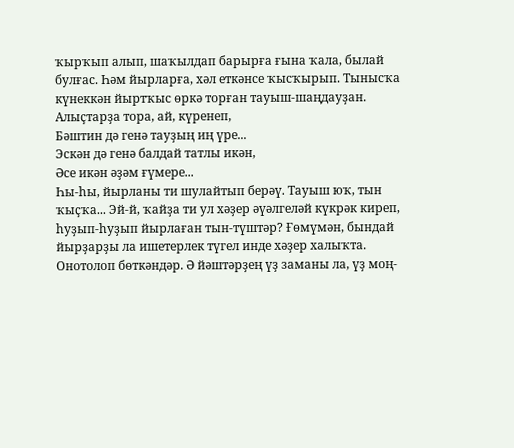ҡырҡып алып, шаҡылдап барырға ғына ҡала, былай булғас. Һәм йырларға, хәл еткәнсе ҡысҡырып. Тынысҡа күнеккән йыртҡыс өркә торған тауыш-шаңдауҙан.
Алыҫтарҙа тора, ай, күренеп,
Бәштин дә генә тауҙың иң үре...
Эскән дә генә балдай татлы икән,
Әсе икән әҙәм ғүмере...
Һы-һы, йырланы ти шулайтып берәү. Тауыш юҡ, тын ҡыҫҡа... Эй-й, ҡайҙа ти ул хәҙер әүәлгеләй күкрәк киреп, һуҙып-һуҙып йырлаған тын-түштәр? Ғөмүмән, бындай йырҙарҙы ла ишетерлек түгел инде хәҙер халыҡта. Онотолоп бөткәндәр. Ә йәштәрҙең үҙ заманы ла, үҙ моң-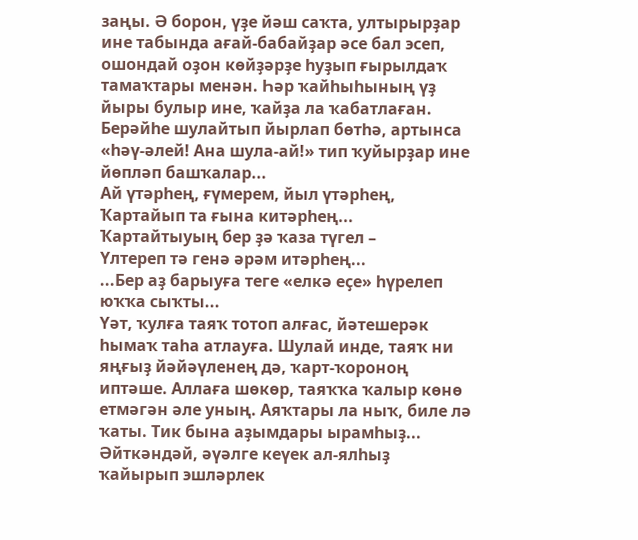заңы. Ә борон, үҙе йәш саҡта, ултырырҙар ине табында ағай-бабайҙар әсе бал эсеп, ошондай оҙон көйҙәрҙе һуҙып ғырылдаҡ тамаҡтары менән. Һәр ҡайһыһының үҙ йыры булыр ине, ҡайҙа ла ҡабатлаған. Берәйһе шулайтып йырлап бөтһә, артынса «һәү-әлей! Ана шула-ай!» тип ҡуйырҙар ине йөпләп башҡалар...
Ай үтәрһең, ғүмерем, йыл үтәрһең,
Ҡартайып та ғына китәрһең...
Ҡартайтыуың бер ҙә ҡаза түгел –
Үлтереп тә генә әрәм итәрһең...
...Бер аҙ барыуға теге «елкә еҫе» һүрелеп юҡҡа сыҡты...
Үәт, ҡулға таяҡ тотоп алғас, йәтешерәк һымаҡ таһа атлауға. Шулай инде, таяҡ ни яңғыҙ йәйәүленең дә, ҡарт-ҡороноң иптәше. Аллаға шөкөр, таяҡҡа ҡалыр көнө етмәгән әле уның. Аяҡтары ла ныҡ, биле лә ҡаты. Тик бына аҙымдары ырамһыҙ... Әйткәндәй, әүәлге кеүек ал-ялһыҙ ҡайырып эшләрлек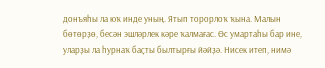донъяһы ла юҡ инде уның. Ятып торорлоҡ ҡына. Малын бөтөрҙө, бесән эшләрлек кәре ҡалмағас. Өс умартаһы бар ине, уларҙы ла һурнаҡ баҫты былтырғы йәйҙә. Нисек итеп, нимә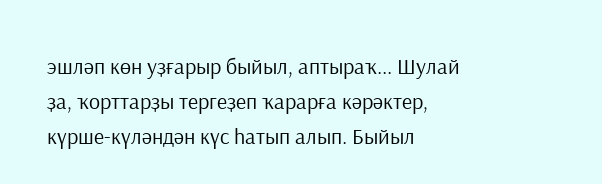эшләп көн уҙғарыр быйыл, аптыраҡ... Шулай ҙа, ҡорттарҙы тергеҙеп ҡарарға кәрәктер, күрше-күләндән күс һатып алып. Быйыл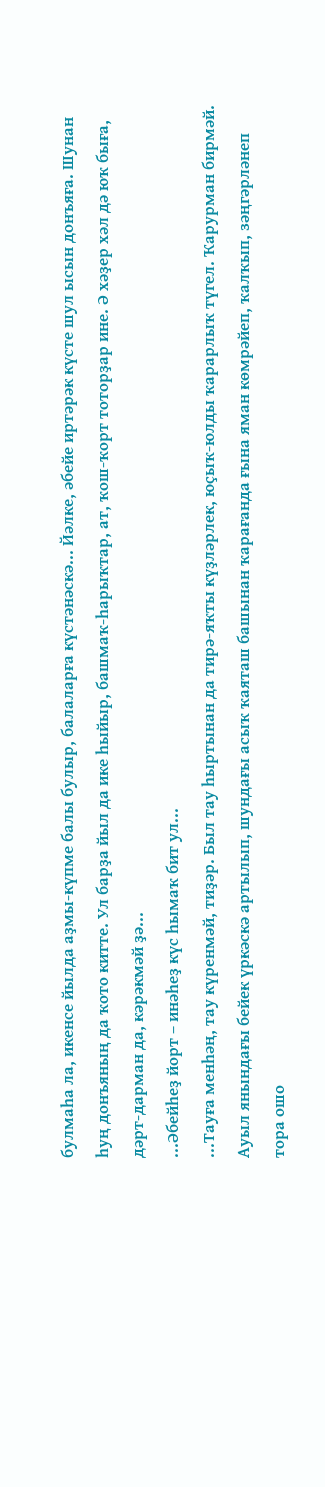булмаһа ла, икенсе йылда аҙмы-күпме балы булыр, балаларға күстәнәскә... Йәлке, әбейе иртәрәк күсте шул ысын донъяға. Шунан һуң донъяның да ҡото китте. Ул барҙа йыл да ике һыйыр, башмаҡ-һарыҡтар, ат, ҡош-ҡорт тоторҙар ине. Ә хәҙер хәл дә юҡ быға, дәрт-дарман да, кәрәкмәй ҙә...
...Әбейһеҙ йорт – инәһеҙ күс һымаҡ бит ул...
...Тауға менһәң, тау күренмәй, тиҙәр. Был тау һыртынан да тирә-яҡты күҙләрлек, юҫыҡ-юлды ҡарарлыҡ түгел. Ҡарурман бирмәй. Ауыл янындағы бейек үркәскә артылып, шундағы асыҡ ҡаяташ башынан ҡарағанда ғына яман көмрәйеп, ҡалҡып, зәңгәрләнеп тора ошо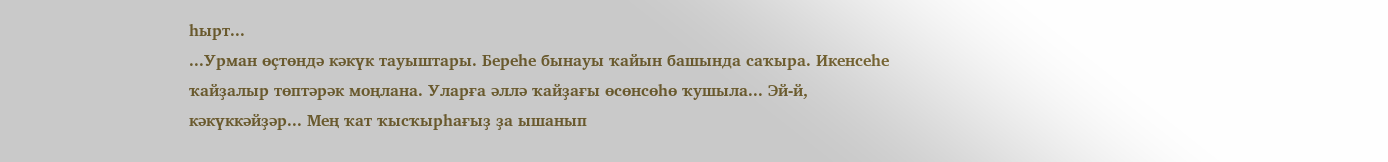һырт...
...Урман өҫтөндә кәкүк тауыштары. Береһе бынауы ҡайын башында саҡыра. Икенсеһе ҡайҙалыр төптәрәк моңлана. Уларға әллә ҡайҙағы өсөнсөһө ҡушыла... Эй-й, кәкүккәйҙәр... Мең ҡат ҡысҡырһағыҙ ҙа ышанып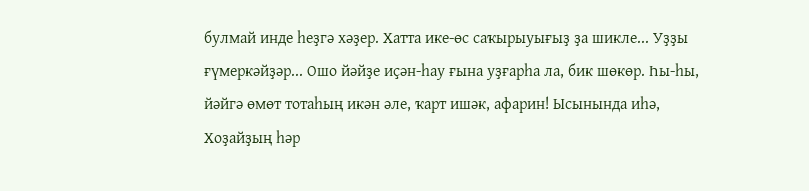булмай инде һеҙгә хәҙер. Хатта ике-өс саҡырыуығыҙ ҙа шикле... Уҙҙы ғүмеркәйҙәр... Ошо йәйҙе иҫән-һау ғына уҙғарһа ла, бик шөкөр. Һы-һы, йәйгә өмөт тотаһың икән әле, ҡарт ишәк, афарин! Ысынында иһә, Хоҙайҙың һәр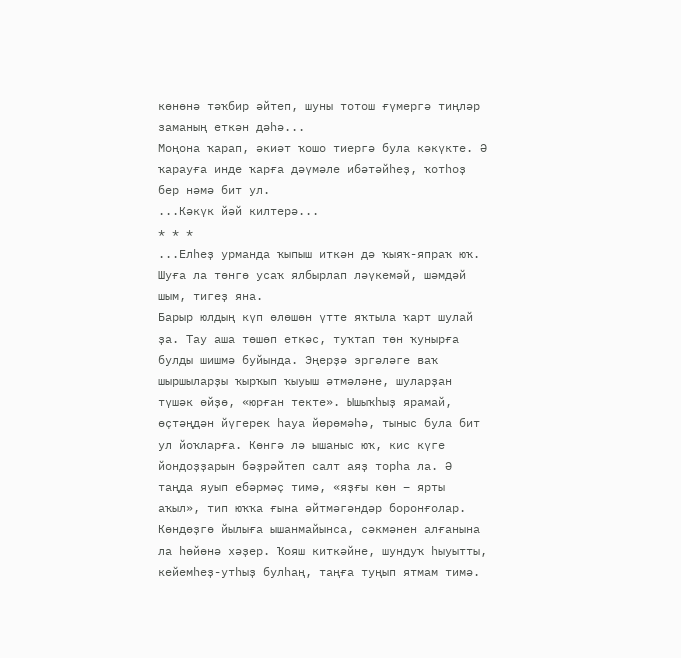көнөнә тәҡбир әйтеп, шуны тотош ғүмергә тиңләр заманың еткән дәһә...
Моңона ҡарап, әкиәт ҡошо тиергә була кәкүкте. Ә ҡарауға инде ҡарға дәүмәле ибәтәйһеҙ, ҡотһоҙ бер нәмә бит ул.
...Кәкүк йәй килтерә...
* * *
...Елһеҙ урманда ҡыпыш иткән дә ҡыяҡ-япраҡ юҡ. Шуға ла төнгө усаҡ ялбырлап ләүкемәй, шәмдәй шым, тигеҙ яна.
Барыр юлдың күп өлөшөн үтте яҡтыла ҡарт шулай ҙа. Тау аша төшөп еткәс, туҡтап төн ҡунырға булды шишмә буйында. Эңерҙә эргәләге ваҡ шыршыларҙы ҡырҡып ҡыуыш әтмәләне, шуларҙан түшәк өйҙө, «юрған текте». Ышыҡһыҙ ярамай, өҫтәңдән йүгерек һауа йөрөмәһә, тыныс була бит ул йоҡларға. Көнгә лә ышаныс юҡ, кис күге йондоҙҙарын бәҙрәйтеп салт аяҙ торһа ла. Ә таңда яуып ебәрмәҫ тимә, «яҙғы көн – ярты аҡыл», тип юҡҡа ғына әйтмәгәндәр боронғолар. Көндөҙгө йылыға ышанмайынса, сәкмәнен алғанына ла һөйөнә хәҙер. Ҡояш киткәйне, шундуҡ һыуытты, кейемһеҙ-утһыҙ булһаң, таңға туңып ятмам тимә.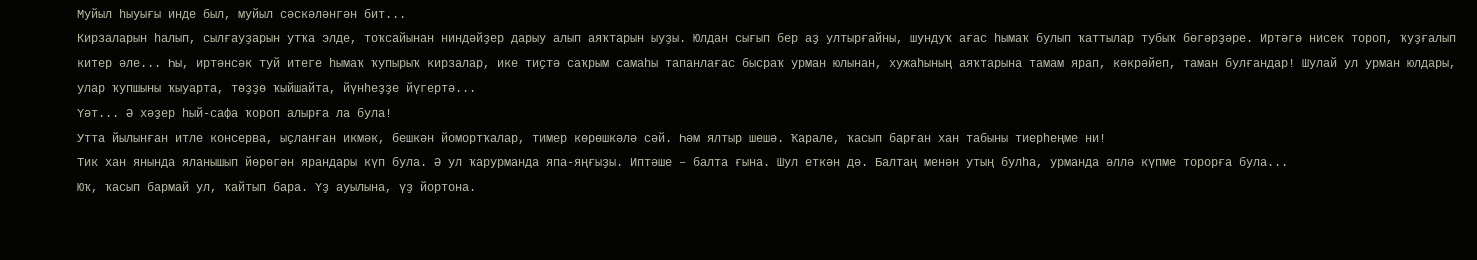Муйыл һыуығы инде был, муйыл сәскәләнгән бит...
Кирзаларын һалып, сылғауҙарын утҡа элде, тоҡсайынан ниндәйҙер дарыу алып аяҡтарын ыуҙы. Юлдан сығып бер аҙ ултырғайны, шундуҡ ағас һымаҡ булып ҡаттылар тубыҡ бөгәрҙәре. Иртәгә нисек тороп, ҡуҙғалып китер әле... Һы, иртәнсәк туй итеге һымаҡ ҡупырыҡ кирзалар, ике тиҫтә саҡрым самаһы тапанлағас бысраҡ урман юлынан, хужаһының аяҡтарына тамам ярап, кәкрәйеп, таман булғандар! Шулай ул урман юлдары, улар ҡупшыны ҡыуарта, төҙҙө ҡыйшайта, йүнһеҙҙе йүгертә...
Үәт... Ә хәҙер һый-сафа ҡороп алырға ла була!
Утта йылынған итле консерва, ыҫланған икмәк, бешкән йомортҡалар, тимер көрөшкәлә сәй. Һәм ялтыр шешә. Ҡарале, ҡасып барған хан табыны тиерһеңме ни!
Тик хан янында яланышып йөрөгән ярандары күп була. Ә ул ҡарурманда япа-яңғыҙы. Иптәше – балта ғына. Шул еткән дә. Балтаң менән утың булһа, урманда әллә күпме торорға була...
Юҡ, ҡасып бармай ул, ҡайтып бара. Үҙ ауылына, үҙ йортона.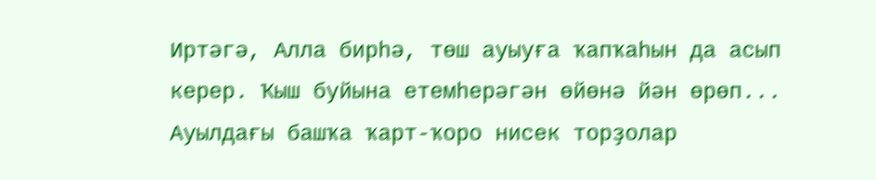Иртәгә, Алла бирһә, төш ауыуға ҡапҡаһын да асып керер. Ҡыш буйына етемһерәгән өйөнә йән өрөп... Ауылдағы башҡа ҡарт-ҡоро нисек торҙолар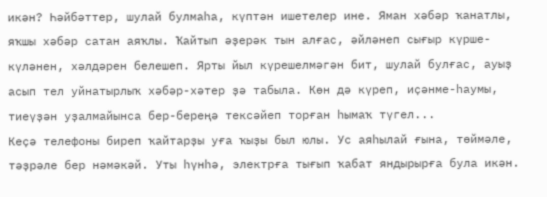икән? Һәйбәттер, шулай булмаһа, күптән ишетелер ине. Яман хәбәр ҡанатлы, яҡшы хәбәр сатан аяҡлы. Ҡайтып әҙерәк тын алғас, әйләнеп сығыр күрше-күләнен, хәлдәрен белешеп. Ярты йыл күрешелмәгән бит, шулай булғас, ауыҙ асып тел уйнатырлыҡ хәбәр-хәтер ҙә табыла. Көн дә күреп, иҫәнме-һаумы, тиеүҙән уҙалмайынса бер-береңә тексәйеп торған һымаҡ түгел...
Кеҫә телефоны биреп ҡайтарҙы уға ҡыҙы был юлы. Ус аяһылай ғына, төймәле, тәҙрәле бер нәмәкәй. Уты һүнһә, электрға тығып ҡабат яндырырға була икән.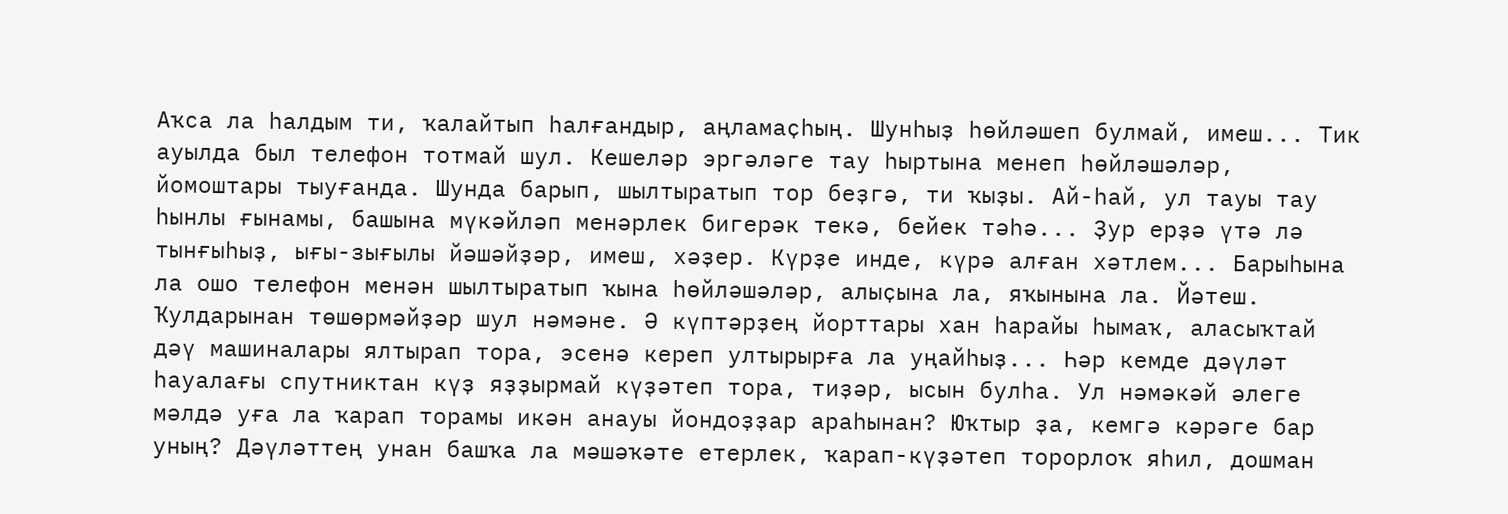Аҡса ла һалдым ти, ҡалайтып һалғандыр, аңламаҫһың. Шунһыҙ һөйләшеп булмай, имеш... Тик ауылда был телефон тотмай шул. Кешеләр эргәләге тау һыртына менеп һөйләшәләр, йомоштары тыуғанда. Шунда барып, шылтыратып тор беҙгә, ти ҡыҙы. Ай-һай, ул тауы тау һынлы ғынамы, башына мүкәйләп менәрлек бигерәк текә, бейек тәһә... Ҙур ерҙә үтә лә тынғыһыҙ, ығы-зығылы йәшәйҙәр, имеш, хәҙер. Күрҙе инде, күрә алған хәтлем... Барыһына ла ошо телефон менән шылтыратып ҡына һөйләшәләр, алыҫына ла, яҡынына ла. Йәтеш. Ҡулдарынан төшөрмәйҙәр шул нәмәне. Ә күптәрҙең йорттары хан һарайы һымаҡ, аласыҡтай дәү машиналары ялтырап тора, эсенә кереп ултырырға ла уңайһыҙ... Һәр кемде дәүләт һауалағы спутниктан күҙ яҙҙырмай күҙәтеп тора, тиҙәр, ысын булһа. Ул нәмәкәй әлеге мәлдә уға ла ҡарап торамы икән анауы йондоҙҙар араһынан? Юҡтыр ҙа, кемгә кәрәге бар уның? Дәүләттең унан башҡа ла мәшәҡәте етерлек, ҡарап-күҙәтеп торорлоҡ яһил, дошман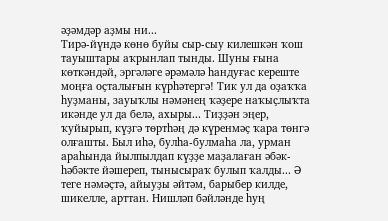әҙәмдәр аҙмы ни...
Тирә-йүндә көнө буйы сыр-сыу килешкән ҡош тауыштары аҡрынлап тынды. Шуны ғына көткәндәй, эргәләге әрәмәлә һандуғас кереште моңға оҫталығын күрһәтергә! Тик ул да оҙаҡҡа һуҙманы, зауыҡлы нәмәнең ҡәҙере наҡыҫлыҡта икәнде ул да белә, ахыры... Тиҙҙән эңер, ҡуйырып, күҙгә төртһәң дә күренмәҫ ҡара төнгә олғашты. Был иһә, булһа-булмаһа ла, урман араһында йылпылдап күҙҙе маҙалаған әбәк-һәбәкте йәшереп, тынысыраҡ булып ҡалды... Ә теге нәмәҫтә, айыуҙы әйтәм, барыбер килде, шикелле, арттан. Нишләп бәйләнде һуң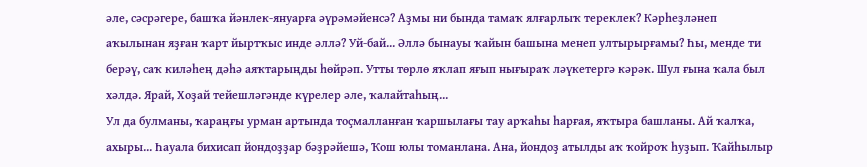әле, сәсрәгере, башҡа йәнлек-януарға әүрәмәйенсә? Аҙмы ни бында тамаҡ ялғарлыҡ тереклек? Кәрһеҙләнеп аҡылынан яҙған ҡарт йыртҡыс инде әллә? Уй-бай... Әллә бынауы ҡайын башына менеп ултырырғамы? Һы, менде ти берәү, саҡ киләһең дәһә аяҡтарыңды һөйрәп. Утты төрлө яҡлап яғып нығыраҡ ләүкетергә кәрәк. Шул ғына ҡала был хәлдә. Ярай, Хоҙай тейешләгәнде күрелер әле, ҡалайтаһың...
Ул да булманы, ҡараңғы урман артында тоҫмалланған ҡаршылағы тау арҡаһы һарғая, яҡтыра башланы. Ай ҡалҡа, ахыры... Һауала бихисап йондоҙҙар бәҙрәйешә, Ҡош юлы томанлана. Ана, йондоҙ атылды аҡ ҡойроҡ һуҙып. Ҡайһылыр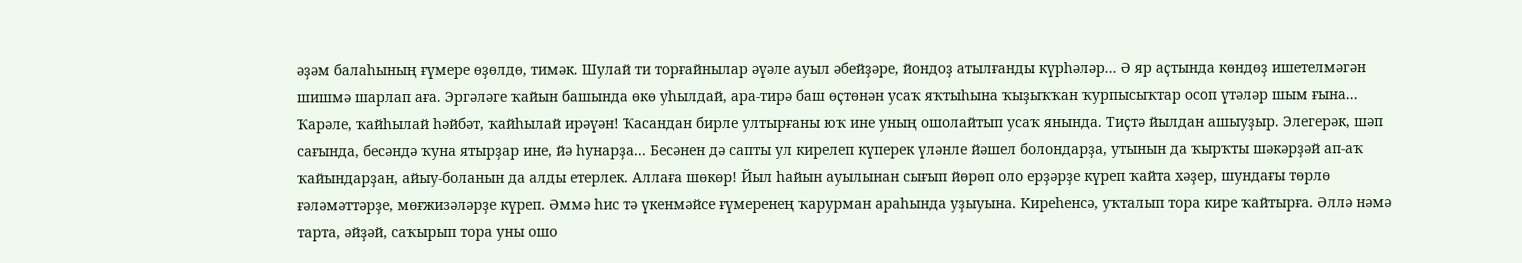әҙәм балаһының ғүмере өҙөлдө, тимәк. Шулай ти торғайнылар әүәле ауыл әбейҙәре, йондоҙ атылғанды күрһәләр... Ә яр аҫтында көндөҙ ишетелмәгән шишмә шарлап аға. Эргәләге ҡайын башында өкө уһылдай, ара-тирә баш өҫтөнән усаҡ яҡтыһына ҡыҙыҡҡан ҡурпысыҡтар осоп үтәләр шым ғына...
Ҡарәле, ҡайһылай һәйбәт, ҡайһылай ирәүән! Ҡасандан бирле ултырғаны юҡ ине уның ошолайтып усаҡ янында. Тиҫтә йылдан ашыуҙыр. Элегерәк, шәп сағында, бесәндә ҡуна ятырҙар ине, йә һунарҙа... Бесәнен дә сапты ул кирелеп күперек үләнле йәшел болондарҙа, утынын да ҡырҡты шәкәрҙәй ап-аҡ ҡайындарҙан, айыу-боланын да алды етерлек. Аллаға шөкөр! Йыл һайын ауылынан сығып йөрөп оло ерҙәрҙе күреп ҡайта хәҙер, шундағы төрлө ғәләмәттәрҙе, мөғжизәләрҙе күреп. Әммә һис тә үкенмәйсе ғүмеренең ҡарурман араһында уҙыуына. Киреһенсә, уҡталып тора кире ҡайтырға. Әллә нәмә тарта, әйҙәй, саҡырып тора уны ошо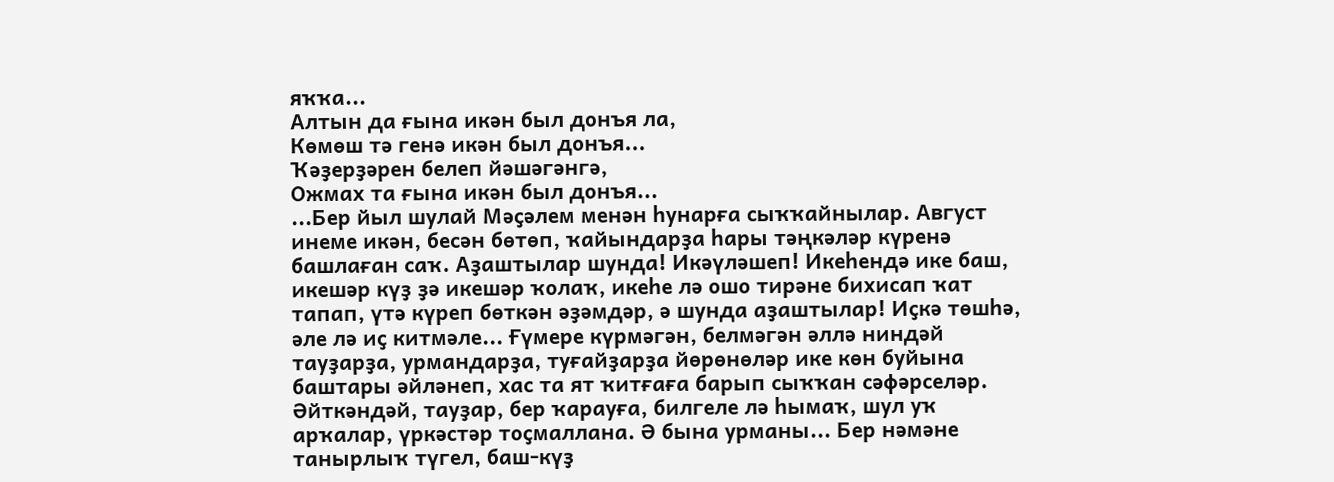яҡҡа...
Алтын да ғына икән был донъя ла,
Көмөш тә генә икән был донъя...
Ҡәҙерҙәрен белеп йәшәгәнгә,
Ожмах та ғына икән был донъя...
...Бер йыл шулай Мәҫәлем менән һунарға сыҡҡайнылар. Август инеме икән, бесән бөтөп, ҡайындарҙа һары тәңкәләр күренә башлаған саҡ. Аҙаштылар шунда! Икәүләшеп! Икеһендә ике баш, икешәр күҙ ҙә икешәр ҡолаҡ, икеһе лә ошо тирәне бихисап ҡат тапап, үтә күреп бөткән әҙәмдәр, ә шунда аҙаштылар! Иҫкә төшһә, әле лә иҫ китмәле... Ғүмере күрмәгән, белмәгән әллә ниндәй тауҙарҙа, урмандарҙа, туғайҙарҙа йөрөнөләр ике көн буйына баштары әйләнеп, хас та ят ҡитғаға барып сыҡҡан сәфәрселәр. Әйткәндәй, тауҙар, бер ҡарауға, билгеле лә һымаҡ, шул уҡ арҡалар, үркәстәр тоҫмаллана. Ә бына урманы... Бер нәмәне танырлыҡ түгел, баш-күҙ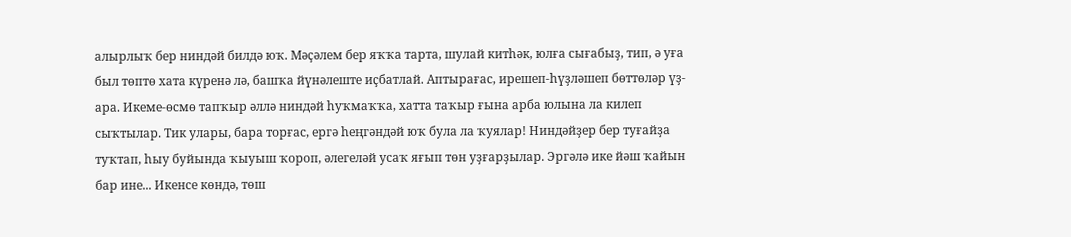алырлыҡ бер ниндәй билдә юҡ. Мәҫәлем бер яҡҡа тарта, шулай китһәк, юлға сығабыҙ, тип, ә уға был төптө хата күренә лә, башҡа йүнәлеште иҫбатлай. Аптырағас, ирешеп-һүҙләшеп бөттөләр үҙ-ара. Икеме-өсмө тапҡыр әллә ниндәй һуҡмаҡҡа, хатта таҡыр ғына арба юлына ла килеп сыҡтылар. Тик улары, бара торғас, ергә һеңгәндәй юҡ була ла ҡуялар! Ниндәйҙер бер туғайҙа туҡтап, һыу буйында ҡыуыш ҡороп, әлегеләй усаҡ яғып төн уҙғарҙылар. Эргәлә ике йәш ҡайын бар ине... Икенсе көндә, төш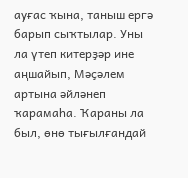ауғас ҡына, таныш ергә барып сыҡтылар. Уны ла үтеп китерҙәр ине аңшайып, Мәҫәлем артына әйләнеп ҡарамаһа. Ҡараны ла был, өнө тығылғандай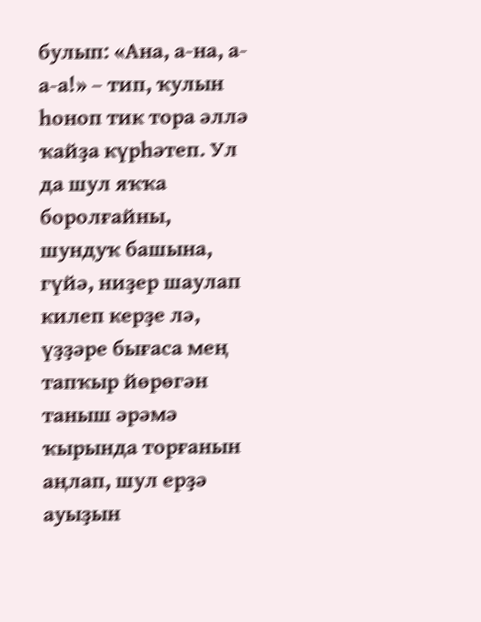булып: «Ана, а-на, а-а-а!» – тип, ҡулын һоноп тик тора әллә ҡайҙа күрһәтеп. Ул да шул яҡҡа боролғайны, шундуҡ башына, гүйә, ниҙер шаулап килеп керҙе лә, үҙҙәре бығаса мең тапҡыр йөрөгән таныш әрәмә ҡырында торғанын аңлап, шул ерҙә ауыҙын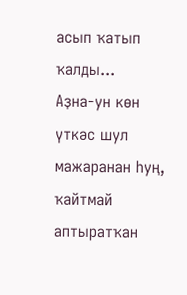асып ҡатып ҡалды...
Аҙна-ун көн үткәс шул мажаранан һуң, ҡайтмай аптыратҡан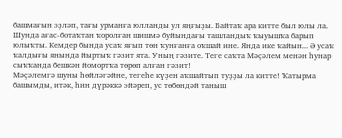башмағын эҙләп, тағы урманға юлланды ул яңғыҙы. Байтаҡ ара китте был юлы ла. Шунда ағас-ботаҡтан ҡоролған шишмә буйындағы ташландыҡ ҡыуышҡа барып юлыҡты. Кемдер бында усаҡ яғып төн ҡунғанға оҡшай ине. Янда ике ҡайын... Ә усаҡ ҡалдығы янында йыртыҡ гәзит ята. Уның гәзите. Теге саҡта Мәҫәлем менән һунар сыҡҡанда бешкән йомортҡа төрөп алған гәзит!
Мәҫәлемгә шуны һөйләгәйне, тегеһе күҙен аҡшайтып туҙҙы ла китте! Ҡатырма башымды, итәк, һин дүрәккә эйәреп, ус төбөндәй таныш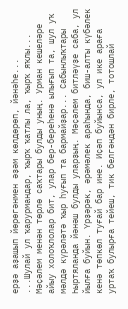ерҙә аҙашып йөрөгәнмен әҙәм көлдөрөп, йәнәһе...
...Шулай ул ҡарурмандар, ҡырҡ ҡатлы ла, ҡырҡ яҡлы...
Мәҫәлем менән төрлө саҡтары булды уның. Урман кешеләре айыу холоҡлолар бит, улар бер-береһенә ылығып та, шул уҡ мәлдә күрәләтә ҡыр һуғып та бармайҙар... Сабынлыҡтары Һыртяланда йәнәш булды уларҙың. Мәҫәлем битләүҙе саба, ул йылға буйын. Үрҙәрәк, әрәмәлек араһында, биш-алты күбәлек кенә төпкөл туғай бар ине. Иҫәп буйынса, ул ике араға уртаҡ булырға тейеш, тик белгәндән бирле, тотошлай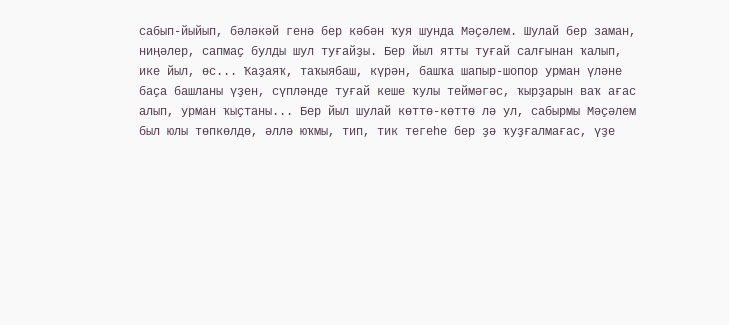сабып-йыйып, бәләкәй генә бер кәбән ҡуя шунда Мәҫәлем. Шулай бер заман, ниңәлер, сапмаҫ булды шул туғайҙы. Бер йыл ятты туғай салғынан ҡалып, ике йыл, өс... Ҡаҙаяҡ, таҡыябаш, күрән, башҡа шапыр-шопор урман үләне баҫа башланы үҙен, сүпләнде туғай кеше ҡулы теймәгәс, ҡырҙарын ваҡ ағас алып, урман ҡыҫтаны... Бер йыл шулай көттө-көттө лә ул, сабырмы Мәҫәлем был юлы төпкөлдө, әллә юҡмы, тип, тик тегеһе бер ҙә ҡуҙғалмағас, үҙе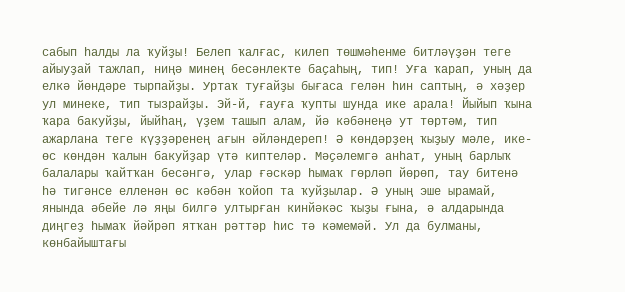сабып һалды ла ҡуйҙы! Белеп ҡалғас, килеп төшмәһенме битләүҙән теге айыуҙай тажлап, ниңә минең бесәнлекте баҫаһың, тип! Уға ҡарап, уның да елкә йөндәре тырпайҙы. Уртаҡ туғайҙы бығаса гелән һин саптың, ә хәҙер ул минеке, тип тызрайҙы. Эй-й, ғауға ҡупты шунда ике арала! Йыйып ҡына ҡара бакуйҙы, йыйһаң, үҙем ташып алам, йә кәбәнеңә ут төртәм, тип ажарлана теге күҙҙәренең ағын әйләндереп! Ә көндәрҙең ҡыҙыу мәле, ике-өс көндән ҡалын бакуйҙар үтә киптеләр. Мәҫәлемгә анһат, уның барлыҡ балалары ҡайтҡан бесәнгә, улар ғәскәр һымаҡ гөрләп йөрөп, тау битенә һә тигәнсе елленән өс кәбән ҡойоп та ҡуйҙылар. Ә уның эше ырамай, янында әбейе лә яңы билгә ултырған кинйәкәс ҡыҙы ғына, ә алдарында диңгеҙ һымаҡ йәйрәп ятҡан рәттәр һис тә кәмемәй. Ул да булманы, көнбайыштағы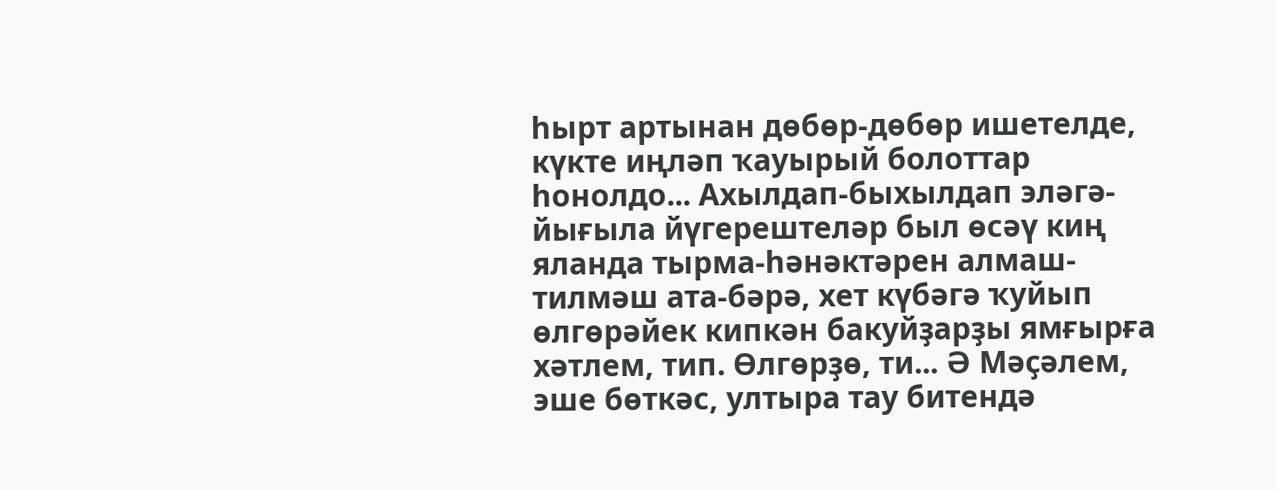һырт артынан дөбөр-дөбөр ишетелде, күкте иңләп ҡауырый болоттар һонолдо... Ахылдап-быхылдап эләгә-йығыла йүгерештеләр был өсәү киң яланда тырма-һәнәктәрен алмаш-тилмәш ата-бәрә, хет күбәгә ҡуйып өлгөрәйек кипкән бакуйҙарҙы ямғырға хәтлем, тип. Өлгөрҙө, ти... Ә Мәҫәлем, эше бөткәс, ултыра тау битендә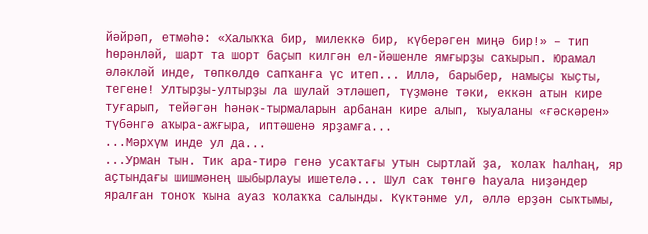йәйрәп, етмәһә: «Халыҡҡа бир, милеккә бир, күберәген миңә бир!» – тип һөрәнләй, шарт та шорт баҫып килгән ел-йәшенле ямғырҙы саҡырып. Юрамал әләкләй инде, төпкөлдө сапҡанға үс итеп... Иллә, барыбер, намыҫы ҡыҫты, тегене! Ултырҙы-ултырҙы ла шулай этләшеп, түҙмәне тәки, еккән атын кире туғарып, тейәгән һәнәк-тырмаларын арбанан кире алып, ҡыуаланы «ғәскәрен» түбәнгә аҡыра-ажғыра, иптәшенә ярҙамға...
...Мәрхүм инде ул да...
...Урман тын. Тик ара-тирә генә усаҡтағы утын сыртлай ҙа, ҡолаҡ һалһаң, яр аҫтындағы шишмәнең шыбырлауы ишетелә... Шул саҡ төнгө һауала ниҙәндер яралған тоноҡ ҡына ауаз ҡолаҡҡа салынды. Күктәнме ул, әллә ерҙән сыҡтымы,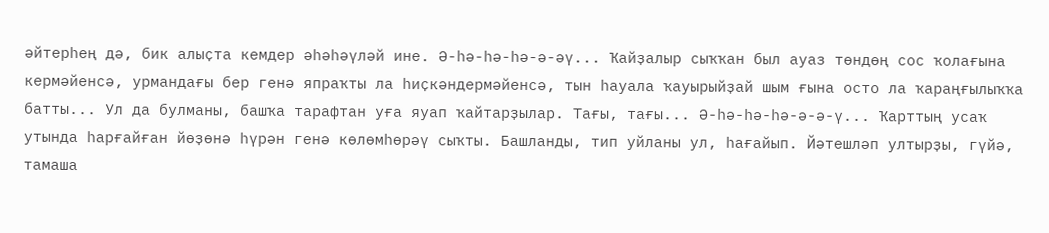әйтерһең дә, бик алыҫта кемдер әһәһәүләй ине. Ә-һә-һә-һә-ә-әү... Ҡайҙалыр сыҡҡан был ауаз төндөң сос ҡолағына кермәйенсә, урмандағы бер генә япраҡты ла һиҫкәндермәйенсә, тын һауала ҡауырыйҙай шым ғына осто ла ҡараңғылыҡҡа батты... Ул да булманы, башҡа тарафтан уға яуап ҡайтарҙылар. Тағы, тағы... Ә-һә-һә-һә-ә-ә-ү... Ҡарттың усаҡ утында һарғайған йөҙөнә һүрән генә көлөмһөрәү сыҡты. Башланды, тип уйланы ул, һағайып. Йәтешләп ултырҙы, гүйә, тамаша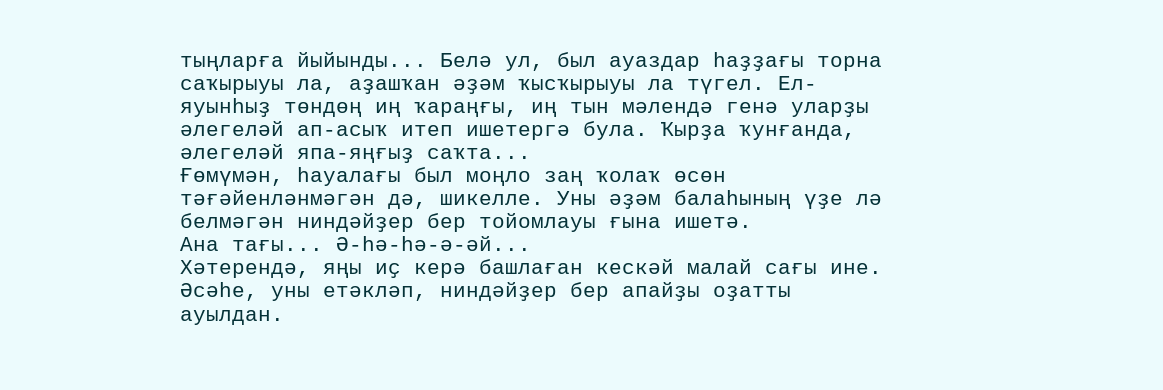тыңларға йыйынды... Белә ул, был ауаздар һаҙҙағы торна саҡырыуы ла, аҙашҡан әҙәм ҡысҡырыуы ла түгел. Ел-яуынһыҙ төндөң иң ҡараңғы, иң тын мәлендә генә уларҙы әлегеләй ап-асыҡ итеп ишетергә була. Ҡырҙа ҡунғанда, әлегеләй япа-яңғыҙ саҡта...
Ғөмүмән, һауалағы был моңло заң ҡолаҡ өсөн тәғәйенләнмәгән дә, шикелле. Уны әҙәм балаһының үҙе лә белмәгән ниндәйҙер бер тойомлауы ғына ишетә.
Ана тағы... Ә-һә-һә-ә-әй...
Хәтерендә, яңы иҫ керә башлаған кескәй малай сағы ине. Әсәһе, уны етәкләп, ниндәйҙер бер апайҙы оҙатты ауылдан.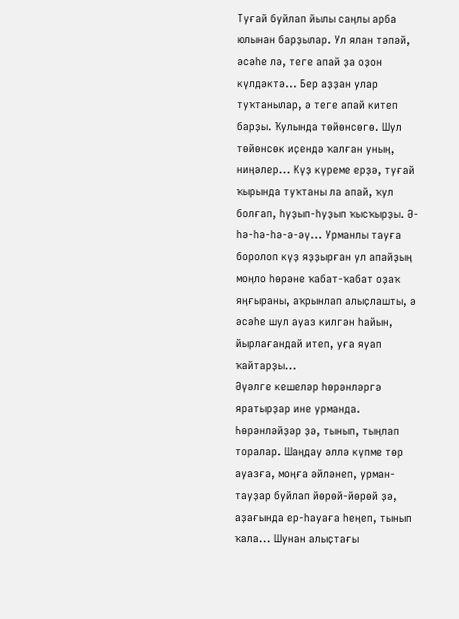Туғай буйлап йылы саңлы арба юлынан барҙылар. Ул ялан тәпәй, әсәһе лә, теге апай ҙа оҙон күлдәктә... Бер аҙҙан улар туҡтанылар, ә теге апай китеп барҙы. Ҡулында төйөнсөгө. Шул төйөнсөк иҫендә ҡалған уның, ниңәлер... Күҙ күреме ерҙә, туғай ҡырында туҡтаны ла апай, ҡул болғап, һуҙып-һуҙып ҡысҡырҙы. Ә-һә-һә-һә-ә-әү... Урманлы тауға боролоп күҙ яҙҙырған ул апайҙың моңло һөрәне ҡабат-ҡабат оҙаҡ яңғыраны, аҡрынлап алыҫлашты, ә әсәһе шул ауаз килгән һайын, йырлағандай итеп, уға яуап ҡайтарҙы...
Әүәлге кешеләр һөрәнләргә яратырҙар ине урманда. Һөрәнләйҙәр ҙә, тынып, тыңлап торалар. Шаңдау әллә күпме төр ауазға, моңға әйләнеп, урман-тауҙар буйлап йөрөй-йөрөй ҙә, аҙағында ер-һауаға һеңеп, тынып ҡала... Шунан алыҫтағы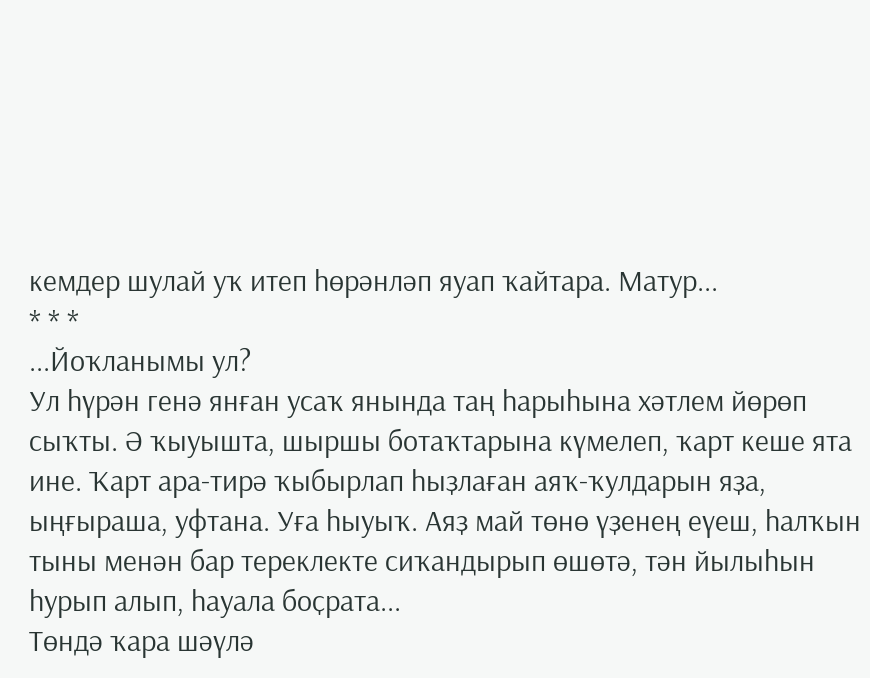кемдер шулай уҡ итеп һөрәнләп яуап ҡайтара. Матур...
* * *
...Йоҡланымы ул?
Ул һүрән генә янған усаҡ янында таң һарыһына хәтлем йөрөп сыҡты. Ә ҡыуышта, шыршы ботаҡтарына күмелеп, ҡарт кеше ята ине. Ҡарт ара-тирә ҡыбырлап һыҙлаған аяҡ-ҡулдарын яҙа, ыңғыраша, уфтана. Уға һыуыҡ. Аяҙ май төнө үҙенең еүеш, һалҡын тыны менән бар тереклекте сиҡандырып өшөтә, тән йылыһын һурып алып, һауала боҫрата...
Төндә ҡара шәүлә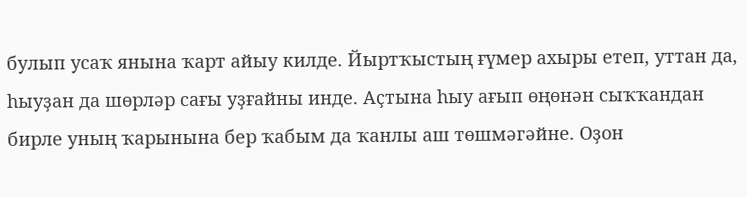булып усаҡ янына ҡарт айыу килде. Йыртҡыстың ғүмер ахыры етеп, уттан да, һыуҙан да шөрләр сағы уҙғайны инде. Аҫтына һыу ағып өңөнән сыҡҡандан бирле уның ҡарынына бер ҡабым да ҡанлы аш төшмәгәйне. Оҙон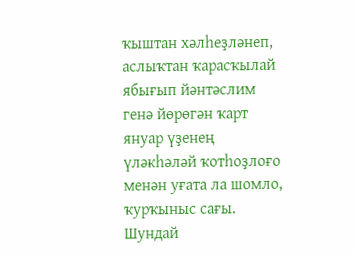ҡыштан хәлһеҙләнеп, аслыҡтан ҡарасҡылай ябығып йәнтәслим генә йөрөгән ҡарт януар үҙенең үләкһәләй ҡотһоҙлоғо менән уғата ла шомло, ҡурҡыныс сағы. Шундай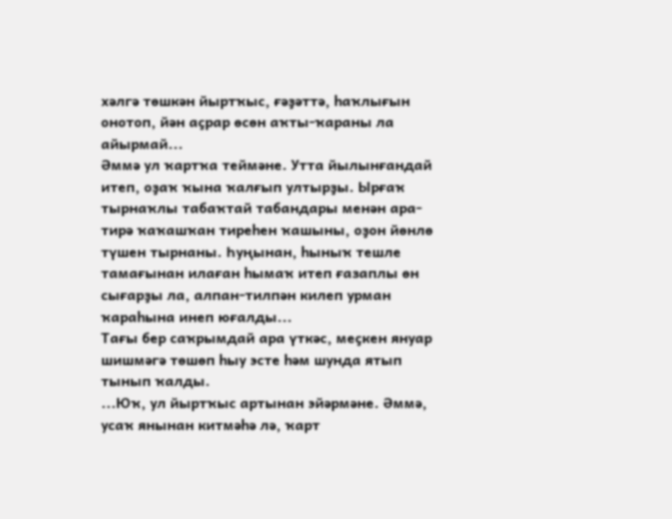хәлгә төшкән йыртҡыс, ғәҙәттә, һаҡлығын онотоп, йән аҫрар өсөн аҡты-ҡараны ла айырмай...
Әммә ул ҡартҡа теймәне. Утта йылынғандай итеп, оҙаҡ ҡына ҡалғып ултырҙы. Ырғаҡ тырнаҡлы табаҡтай табандары менән ара-тирә ҡаҡашҡан тиреһен ҡашыны, оҙон йөнлө түшен тырнаны. Һуңынан, һыныҡ тешле тамағынан илаған һымаҡ итеп ғазаплы өн сығарҙы ла, алпан-тилпән килеп урман ҡараһына инеп юғалды...
Тағы бер саҡрымдай ара үткәс, меҫкен януар шишмәгә төшөп һыу эсте һәм шунда ятып тынып ҡалды.
...Юҡ, ул йыртҡыс артынан эйәрмәне. Әммә, усаҡ янынан китмәһә лә, ҡарт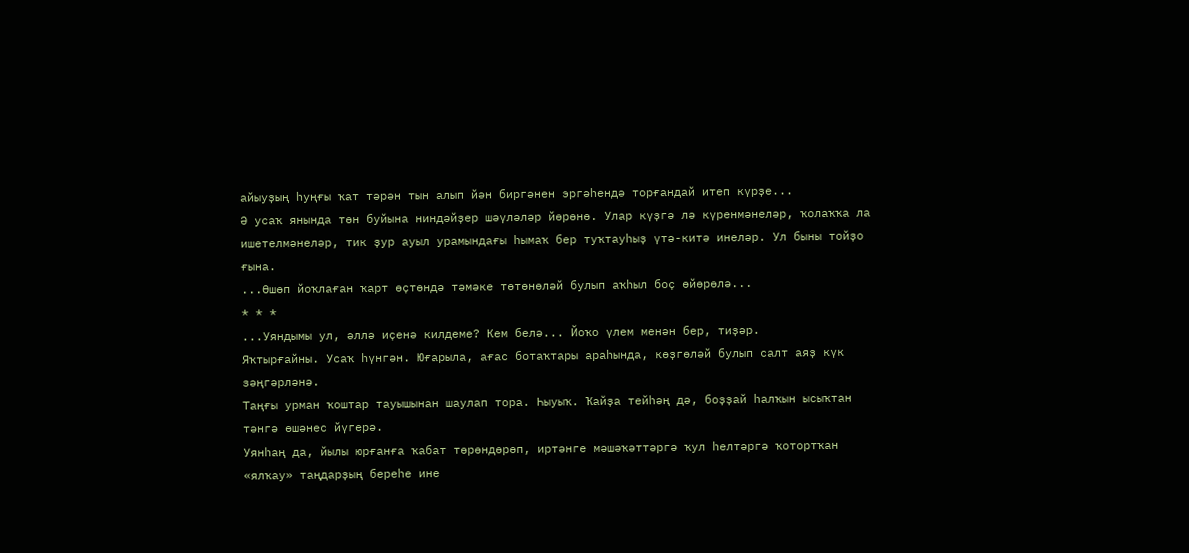айыуҙың һуңғы ҡат тәрән тын алып йән биргәнен эргәһендә торғандай итеп күрҙе...
Ә усаҡ янында төн буйына ниндәйҙер шәүләләр йөрөнө. Улар күҙгә лә күренмәнеләр, ҡолаҡҡа ла ишетелмәнеләр, тик ҙур ауыл урамындағы һымаҡ бер туҡтауһыҙ үтә-китә инеләр. Ул быны тойҙо ғына.
...Өшөп йоҡлаған ҡарт өҫтөндә тәмәке төтөнөләй булып аҡһыл боҫ өйөрөлә...
* * *
...Уяндымы ул, әллә иҫенә килдеме? Кем белә... Йоҡо үлем менән бер, тиҙәр.
Яҡтырғайны. Усаҡ һүнгән. Юғарыла, ағас ботаҡтары араһында, көҙгөләй булып салт аяҙ күк зәңгәрләнә.
Таңғы урман ҡоштар тауышынан шаулап тора. Һыуыҡ. Ҡайҙа тейһәң дә, боҙҙай һалҡын ысыҡтан тәнгә өшәнес йүгерә.
Уянһаң да, йылы юрғанға ҡабат төрөндөрөп, иртәнге мәшәҡәттәргә ҡул һелтәргә ҡотортҡан «ялҡау» таңдарҙың береһе ине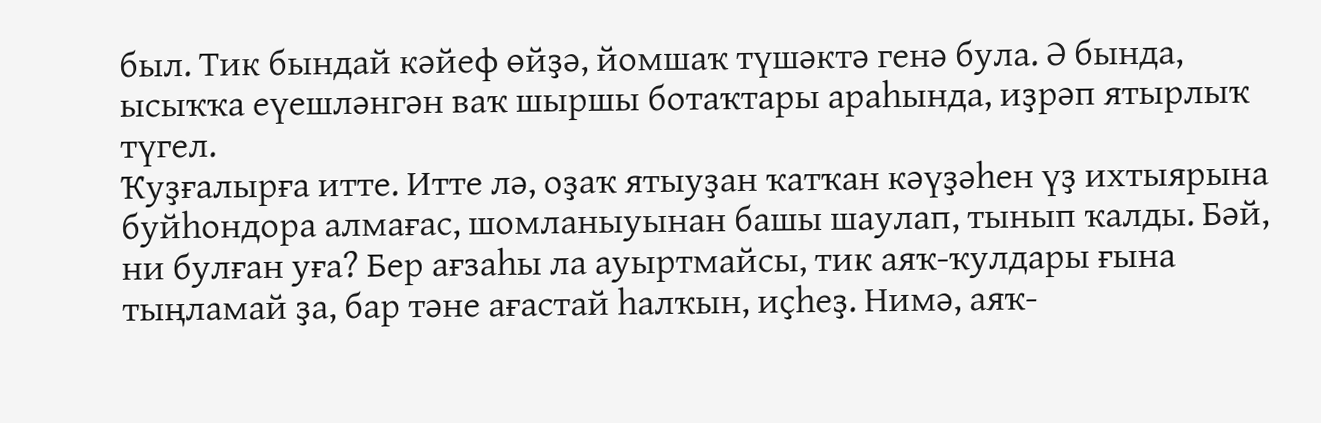был. Тик бындай кәйеф өйҙә, йомшаҡ түшәктә генә була. Ә бында, ысыҡҡа еүешләнгән ваҡ шыршы ботаҡтары араһында, иҙрәп ятырлыҡ түгел.
Ҡуҙғалырға итте. Итте лә, оҙаҡ ятыуҙан ҡатҡан кәүҙәһен үҙ ихтыярына буйһондора алмағас, шомланыуынан башы шаулап, тынып ҡалды. Бәй, ни булған уға? Бер ағзаһы ла ауыртмайсы, тик аяҡ-ҡулдары ғына тыңламай ҙа, бар тәне ағастай һалҡын, иҫһеҙ. Нимә, аяҡ-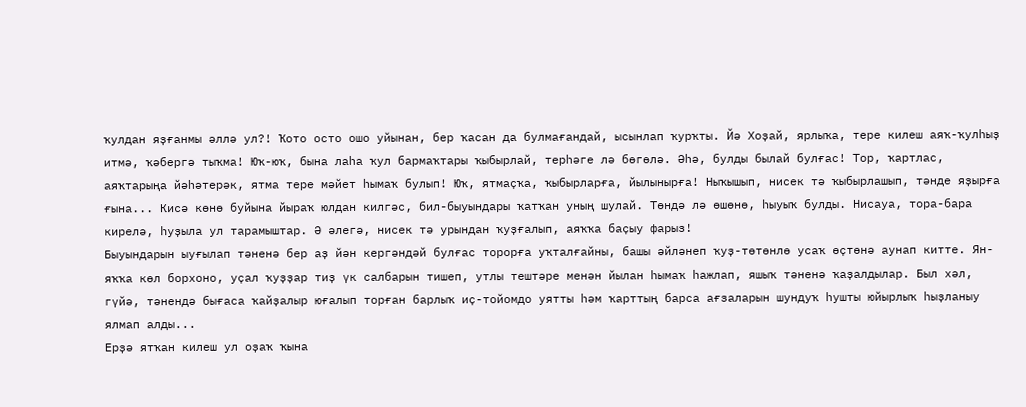ҡулдан яҙғанмы әллә ул?! Ҡото осто ошо уйынан, бер ҡасан да булмағандай, ысынлап ҡурҡты. Йә Хоҙай, ярлыҡа, тере килеш аяҡ-ҡулһыҙ итмә, ҡәбергә тыҡма! Юҡ-юҡ, бына лаһа ҡул бармаҡтары ҡыбырлай, терһәге лә бөгөлә. Әһә, булды былай булғас! Тор, ҡартлас, аяҡтарыңа йәһәтерәк, ятма тере мәйет һымаҡ булып! Юҡ, ятмаҫҡа, ҡыбырларға, йылынырға! Ныҡышып, нисек тә ҡыбырлашып, тәнде яҙырға ғына... Кисә көнө буйына йыраҡ юлдан килгәс, бил-быуындары ҡатҡан уның шулай. Төндә лә өшөнө, һыуыҡ булды. Нисауа, тора-бара кирелә, һуҙыла ул тарамыштар. Ә әлегә, нисек тә урындан ҡуҙғалып, аяҡҡа баҫыу фарыз!
Быуындарын ыуғылап тәненә бер аҙ йән кергәндәй булғас торорға уҡталғайны, башы әйләнеп ҡуҙ-төтөнлө усаҡ өҫтөнә аунап китте. Ян-яҡҡа көл борхоно, уҫал ҡуҙҙар тиҙ үк салбарын тишеп, утлы тештәре менән йылан һымаҡ һажлап, яшыҡ тәненә ҡаҙалдылар. Был хәл, гүйә, тәнендә бығаса ҡайҙалыр юғалып торған барлыҡ иҫ-тойомдо уятты һәм ҡарттың барса ағзаларын шундуҡ һушты юйырлыҡ һыҙланыу ялмап алды...
Ерҙә ятҡан килеш ул оҙаҡ ҡына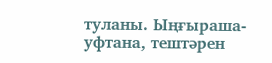туланы. Ыңғыраша-уфтана, тештәрен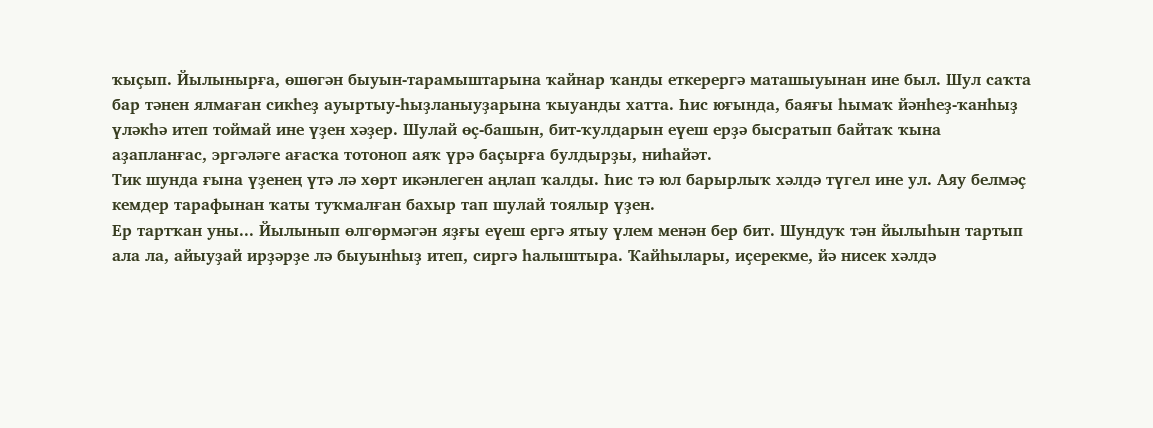ҡыҫып. Йылынырға, өшөгән быуын-тарамыштарына ҡайнар ҡанды еткерергә маташыуынан ине был. Шул саҡта бар тәнен ялмаған сикһеҙ ауыртыу-һыҙланыуҙарына ҡыуанды хатта. Һис юғында, баяғы һымаҡ йәнһеҙ-ҡанһыҙ үләкһә итеп тоймай ине үҙен хәҙер. Шулай өҫ-башын, бит-ҡулдарын еүеш ерҙә бысратып байтаҡ ҡына аҙапланғас, эргәләге ағасҡа тотоноп аяҡ үрә баҫырға булдырҙы, ниһайәт.
Тик шунда ғына үҙенең үтә лә хөрт икәнлеген аңлап ҡалды. Һис тә юл барырлыҡ хәлдә түгел ине ул. Аяу белмәҫ кемдер тарафынан ҡаты туҡмалған бахыр тап шулай тоялыр үҙен.
Ер тартҡан уны... Йылынып өлгөрмәгән яҙғы еүеш ергә ятыу үлем менән бер бит. Шундуҡ тән йылыһын тартып ала ла, айыуҙай ирҙәрҙе лә быуынһыҙ итеп, сиргә һалыштыра. Ҡайһылары, иҫерекме, йә нисек хәлдә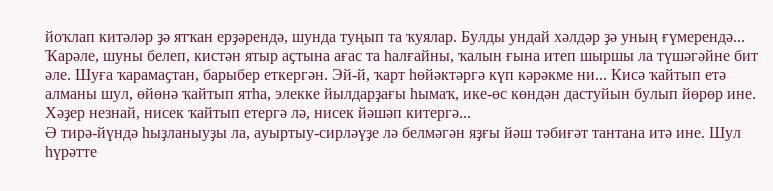йоҡлап китәләр ҙә ятҡан ерҙәрендә, шунда туңып та ҡуялар. Булды ундай хәлдәр ҙә уның ғүмерендә... Ҡарәле, шуны белеп, кистән ятыр аҫтына ағас та һалғайны, ҡалын ғына итеп шыршы ла түшәгәйне бит әле. Шуға ҡарамаҫтан, барыбер еткергән. Эй-й, ҡарт һөйәктәргә күп кәрәкме ни... Кисә ҡайтып етә алманы шул, өйөнә ҡайтып ятһа, элекке йылдарҙағы һымаҡ, ике-өс көндән дастуйын булып йөрөр ине. Хәҙер незнай, нисек ҡайтып етергә лә, нисек йәшәп китергә...
Ә тирә-йүндә һыҙланыуҙы ла, ауыртыу-сирләүҙе лә белмәгән яҙғы йәш тәбиғәт тантана итә ине. Шул һүрәтте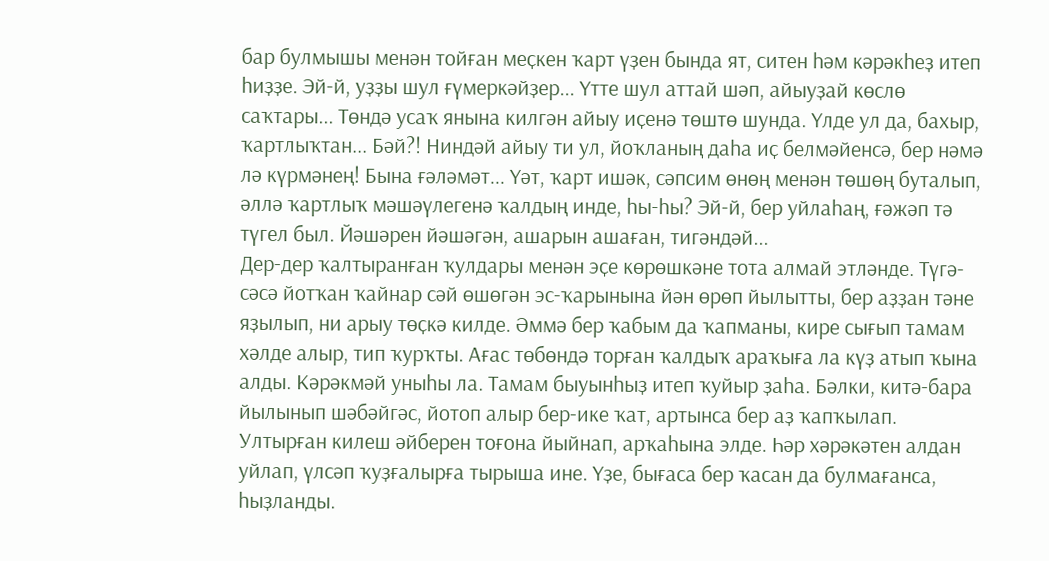бар булмышы менән тойған меҫкен ҡарт үҙен бында ят, ситен һәм кәрәкһеҙ итеп һиҙҙе. Эй-й, уҙҙы шул ғүмеркәйҙер... Үтте шул аттай шәп, айыуҙай көслө саҡтары... Төндә усаҡ янына килгән айыу иҫенә төштө шунда. Үлде ул да, бахыр, ҡартлыҡтан... Бәй?! Ниндәй айыу ти ул, йоҡланың даһа иҫ белмәйенсә, бер нәмә лә күрмәнең! Бына ғәләмәт... Үәт, ҡарт ишәк, сәпсим өнөң менән төшөң буталып, әллә ҡартлыҡ мәшәүлегенә ҡалдың инде, һы-һы? Эй-й, бер уйлаһаң, ғәжәп тә түгел был. Йәшәрен йәшәгән, ашарын ашаған, тигәндәй...
Дер-дер ҡалтыранған ҡулдары менән эҫе көрөшкәне тота алмай этләнде. Түгә-сәсә йотҡан ҡайнар сәй өшөгән эс-ҡарынына йән өрөп йылытты, бер аҙҙан тәне яҙылып, ни арыу төҫкә килде. Әммә бер ҡабым да ҡапманы, кире сығып тамам хәлде алыр, тип ҡурҡты. Ағас төбөндә торған ҡалдыҡ араҡыға ла күҙ атып ҡына алды. Кәрәкмәй уныһы ла. Тамам быуынһыҙ итеп ҡуйыр ҙаһа. Бәлки, китә-бара йылынып шәбәйгәс, йотоп алыр бер-ике ҡат, артынса бер аҙ ҡапҡылап.
Ултырған килеш әйберен тоғона йыйнап, арҡаһына элде. Һәр хәрәкәтен алдан уйлап, үлсәп ҡуҙғалырға тырыша ине. Үҙе, бығаса бер ҡасан да булмағанса, һыҙланды.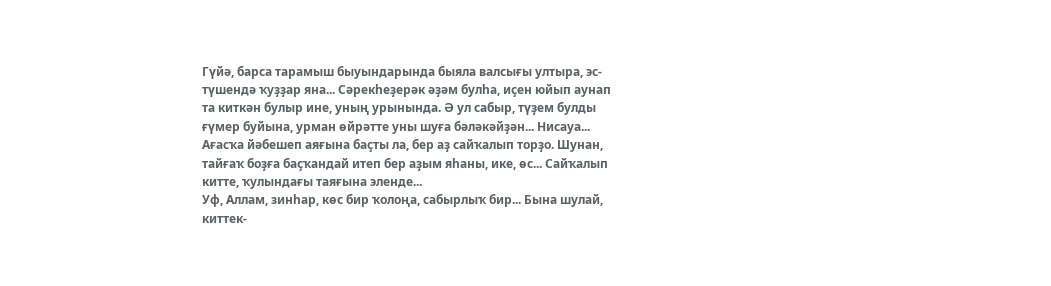Гүйә, барса тарамыш быуындарында быяла валсығы ултыра, эс-түшендә ҡуҙҙар яна... Сәрекһеҙерәк әҙәм булһа, иҫен юйып аунап та киткән булыр ине, уның урынында. Ә ул сабыр, түҙем булды ғүмер буйына, урман өйрәтте уны шуға бәләкәйҙән... Нисауа... Ағасҡа йәбешеп аяғына баҫты ла, бер аҙ сайҡалып торҙо. Шунан, тайғаҡ боҙға баҫҡандай итеп бер аҙым яһаны, ике, өс... Сайҡалып китте, ҡулындағы таяғына эленде...
Уф, Аллам, зинһар, көс бир ҡолоңа, сабырлыҡ бир... Бына шулай, киттек-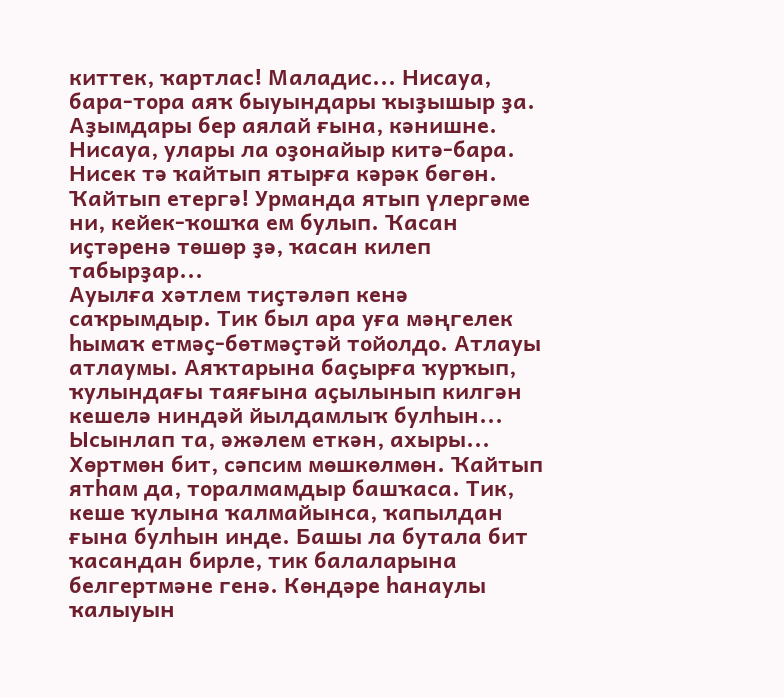киттек, ҡартлас! Маладис... Нисауа, бара-тора аяҡ быуындары ҡыҙышыр ҙа. Аҙымдары бер аялай ғына, кәнишне. Нисауа, улары ла оҙонайыр китә-бара. Нисек тә ҡайтып ятырға кәрәк бөгөн. Ҡайтып етергә! Урманда ятып үлергәме ни, кейек-ҡошҡа ем булып. Ҡасан иҫтәренә төшөр ҙә, ҡасан килеп табырҙар...
Ауылға хәтлем тиҫтәләп кенә саҡрымдыр. Тик был ара уға мәңгелек һымаҡ етмәҫ-бөтмәҫтәй тойолдо. Атлауы атлаумы. Аяҡтарына баҫырға ҡурҡып, ҡулындағы таяғына аҫылынып килгән кешелә ниндәй йылдамлыҡ булһын...
Ысынлап та, әжәлем еткән, ахыры... Хөртмөн бит, сәпсим мөшкөлмөн. Ҡайтып ятһам да, торалмамдыр башҡаса. Тик, кеше ҡулына ҡалмайынса, ҡапылдан ғына булһын инде. Башы ла бутала бит ҡасандан бирле, тик балаларына белгертмәне генә. Көндәре һанаулы ҡалыуын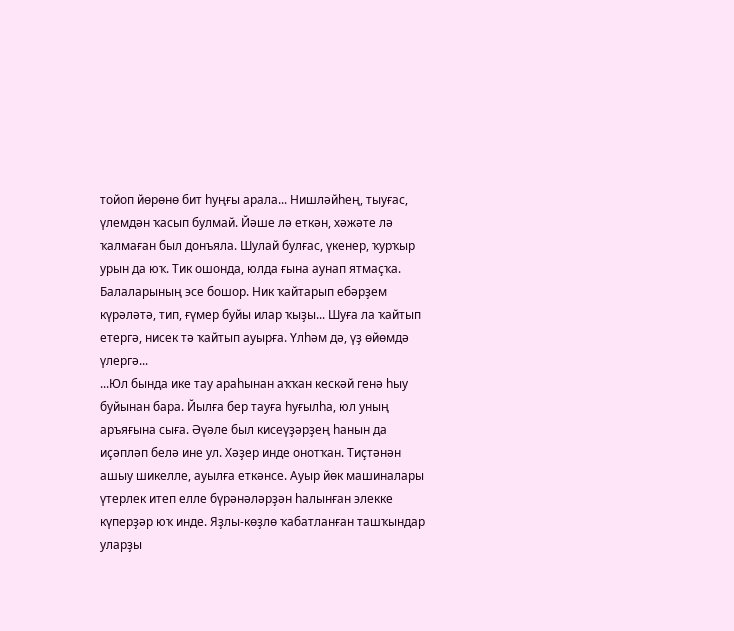тойоп йөрөнө бит һуңғы арала... Нишләйһең, тыуғас, үлемдән ҡасып булмай. Йәше лә еткән, хәжәте лә ҡалмаған был донъяла. Шулай булғас, үкенер, ҡурҡыр урын да юҡ. Тик ошонда, юлда ғына аунап ятмаҫҡа. Балаларының эсе бошор. Ник ҡайтарып ебәрҙем күрәләтә, тип, ғүмер буйы илар ҡыҙы... Шуға ла ҡайтып етергә, нисек тә ҡайтып ауырға. Үлһәм дә, үҙ өйөмдә үлергә...
...Юл бында ике тау араһынан аҡҡан кескәй генә һыу буйынан бара. Йылға бер тауға һуғылһа, юл уның аръяғына сыға. Әүәле был кисеүҙәрҙең һанын да иҫәпләп белә ине ул. Хәҙер инде онотҡан. Тиҫтәнән ашыу шикелле, ауылға еткәнсе. Ауыр йөк машиналары үтерлек итеп елле бүрәнәләрҙән һалынған элекке күперҙәр юҡ инде. Яҙлы-көҙлө ҡабатланған ташҡындар уларҙы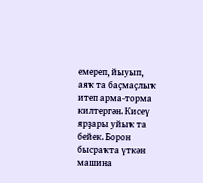емереп, йыуып, аяҡ та баҫмаҫлыҡ итеп арма-торма килтергән. Кисеү ярҙары уйыҡ та бейек. Борон бысраҡта үткән машина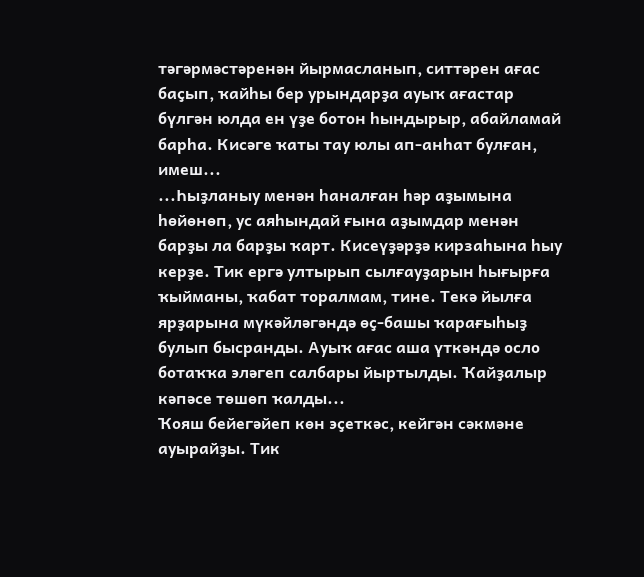тәгәрмәстәренән йырмасланып, ситтәрен ағас баҫып, ҡайһы бер урындарҙа ауыҡ ағастар бүлгән юлда ен үҙе ботон һындырыр, абайламай барһа. Кисәге ҡаты тау юлы ап-анһат булған, имеш...
...Һыҙланыу менән һаналған һәр аҙымына һөйөнөп, ус аяһындай ғына аҙымдар менән барҙы ла барҙы ҡарт. Кисеүҙәрҙә кирзаһына һыу керҙе. Тик ергә ултырып сылғауҙарын һығырға ҡыйманы, ҡабат торалмам, тине. Текә йылға ярҙарына мүкәйләгәндә өҫ-башы ҡарағыһыҙ булып бысранды. Ауыҡ ағас аша үткәндә осло ботаҡҡа эләгеп салбары йыртылды. Ҡайҙалыр кәпәсе төшөп ҡалды...
Ҡояш бейегәйеп көн эҫеткәс, кейгән сәкмәне ауырайҙы. Тик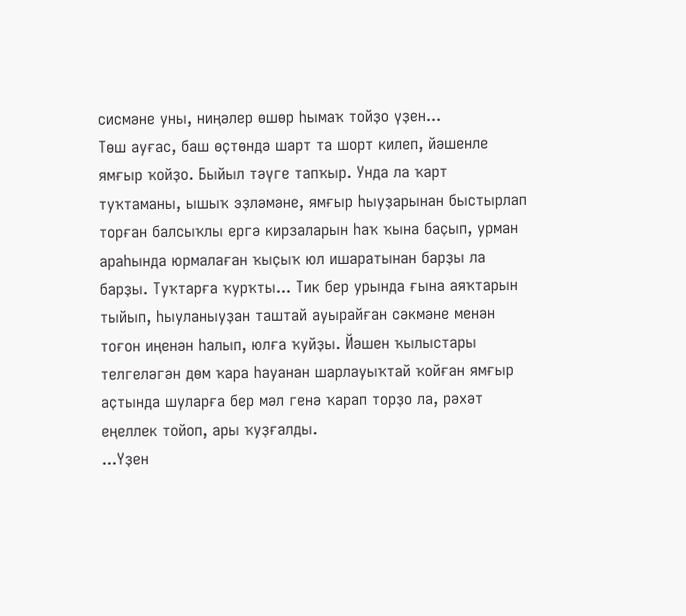сисмәне уны, ниңәлер өшөр һымаҡ тойҙо үҙен...
Төш ауғас, баш өҫтөндә шарт та шорт килеп, йәшенле ямғыр ҡойҙо. Быйыл тәүге тапҡыр. Унда ла ҡарт туҡтаманы, ышыҡ эҙләмәне, ямғыр һыуҙарынан быстырлап торған балсыҡлы ергә кирзаларын һаҡ ҡына баҫып, урман араһында юрмалаған ҡыҫыҡ юл ишаратынан барҙы ла барҙы. Туҡтарға ҡурҡты... Тик бер урында ғына аяҡтарын тыйып, һыуланыуҙан таштай ауырайған сәкмәне менән тоғон иңенән һалып, юлға ҡуйҙы. Йәшен ҡылыстары телгеләгән дөм ҡара һауанан шарлауыҡтай ҡойған ямғыр аҫтында шуларға бер мәл генә ҡарап торҙо ла, рәхәт еңеллек тойоп, ары ҡуҙғалды.
...Үҙен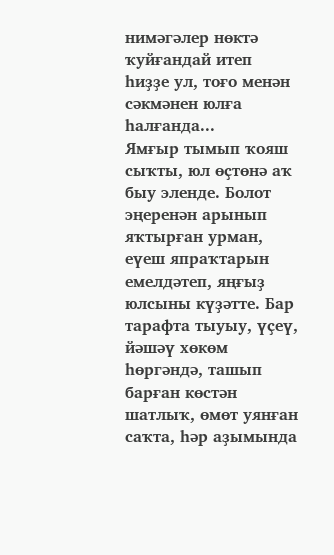нимәгәлер нөктә ҡуйғандай итеп һиҙҙе ул, тоғо менән сәкмәнен юлға һалғанда...
Ямғыр тымып ҡояш сыҡты, юл өҫтөнә аҡ быу эленде. Болот эңеренән арынып яҡтырған урман, еүеш япраҡтарын емелдәтеп, яңғыҙ юлсыны күҙәтте. Бар тарафта тыуыу, үҫеү, йәшәү хөкөм һөргәндә, ташып барған көстән шатлыҡ, өмөт уянған саҡта, һәр аҙымында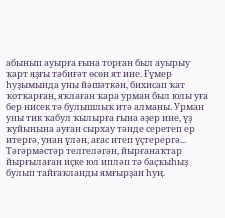абынып ауырға ғына торған был ауырыу ҡарт яҙғы тәбиғәт өсөн ят ине. Ғүмер һуҙымында уны йәшәткән, бихисап ҡат ҡотҡарған, яҡлаған ҡара урман был юлы уға бер нисек тә булышлыҡ итә алманы. Урман уны тик ҡабул ҡылырға ғына әҙер ине, үҙ ҡуйынына ауған сырхау тәнде серетеп ер итергә, унан үлән, ағас итеп үҫтерергә...
Тәгәрмәстәр телгеләгән, йырғанаҡтар йырғылаған иҫке юл ипләп тә баҫҡыһыҙ булып тайғаҡланды ямғырҙан һуң.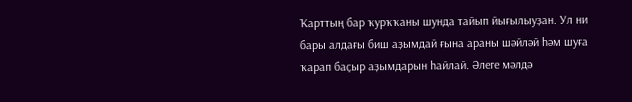Ҡарттың бар ҡурҡҡаны шунда тайып йығылыуҙан. Ул ни бары алдағы биш аҙымдай ғына араны шәйләй һәм шуға ҡарап баҫыр аҙымдарын һайлай. Әлеге мәлдә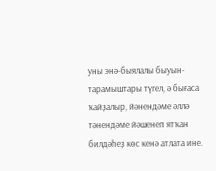уны энә-быялалы быуын-тарамыштары түгел, ә бығаса ҡайҙалыр, йәнендәме әллә тәнендәме йәшенеп ятҡан билдәһеҙ көс кенә атлата ине.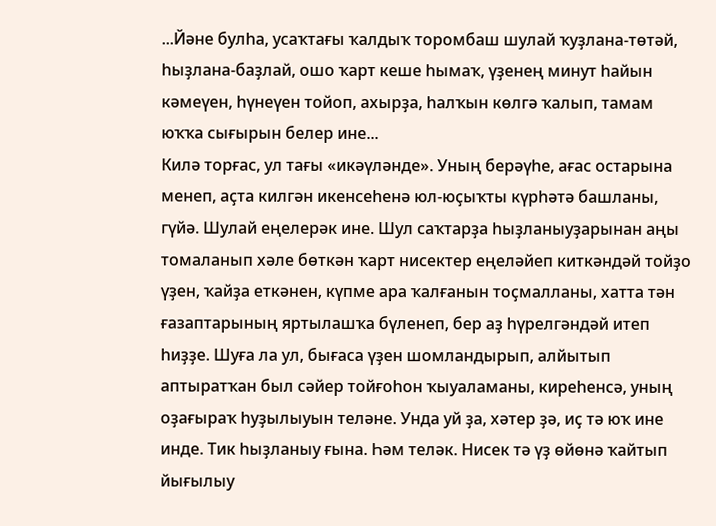...Йәне булһа, усаҡтағы ҡалдыҡ торомбаш шулай ҡуҙлана-төтәй, һыҙлана-баҙлай, ошо ҡарт кеше һымаҡ, үҙенең минут һайын кәмеүен, һүнеүен тойоп, ахырҙа, һалҡын көлгә ҡалып, тамам юҡҡа сығырын белер ине...
Килә торғас, ул тағы «икәүләнде». Уның берәүһе, ағас остарына менеп, аҫта килгән икенсеһенә юл-юҫыҡты күрһәтә башланы, гүйә. Шулай еңелерәк ине. Шул саҡтарҙа һыҙланыуҙарынан аңы томаланып хәле бөткән ҡарт нисектер еңеләйеп киткәндәй тойҙо үҙен, ҡайҙа еткәнен, күпме ара ҡалғанын тоҫмалланы, хатта тән ғазаптарының яртылашҡа бүленеп, бер аҙ һүрелгәндәй итеп һиҙҙе. Шуға ла ул, бығаса үҙен шомландырып, алйытып аптыратҡан был сәйер тойғоһон ҡыуаламаны, киреһенсә, уның оҙағыраҡ һуҙылыуын теләне. Унда уй ҙа, хәтер ҙә, иҫ тә юҡ ине инде. Тик һыҙланыу ғына. Һәм теләк. Нисек тә үҙ өйөнә ҡайтып йығылыу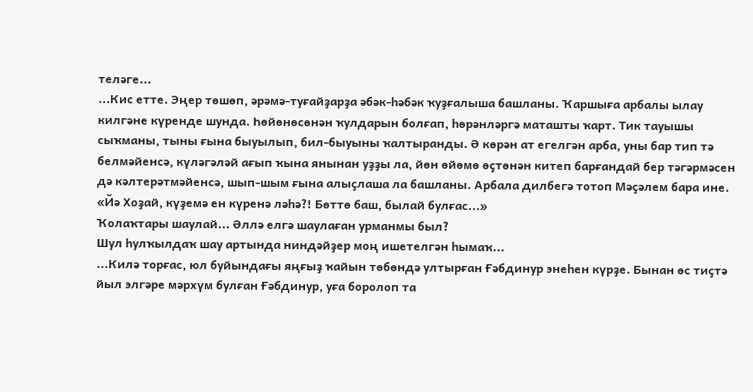теләге...
...Кис етте. Эңер төшөп, әрәмә-туғайҙарҙа әбәк-һәбәк ҡуҙғалыша башланы. Ҡаршыға арбалы ылау килгәне күренде шунда. Һөйөнөсөнән ҡулдарын болғап, һөрәнләргә маташты ҡарт. Тик тауышы сыҡманы, тыны ғына быуылып, бил-быуыны ҡалтыранды. Ә көрән ат егелгән арба, уны бар тип тә белмәйенсә, күләгәләй ағып ҡына янынан уҙҙы ла, йөн өйөмө өҫтөнән китеп барғандай бер тәгәрмәсен дә кәлтерәтмәйенсә, шып-шым ғына алыҫлаша ла башланы. Арбала дилбегә тотоп Мәҫәлем бара ине.
«Йә Хоҙай, күҙемә ен күренә ләһә?! Бөттө баш, былай булғас...»
Ҡолаҡтары шаулай... Әллә елгә шаулаған урманмы был?
Шул һулҡылдаҡ шау артында ниндәйҙер моң ишетелгән һымаҡ...
...Килә торғас, юл буйындағы яңғыҙ ҡайын төбөндә ултырған Ғәбдинур энеһен күрҙе. Бынан өс тиҫтә йыл элгәре мәрхүм булған Ғәбдинур, уға боролоп та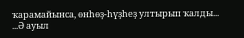ҡарамайынса, өнһөҙ-һүҙһеҙ ултырып ҡалды...
...Ә ауыл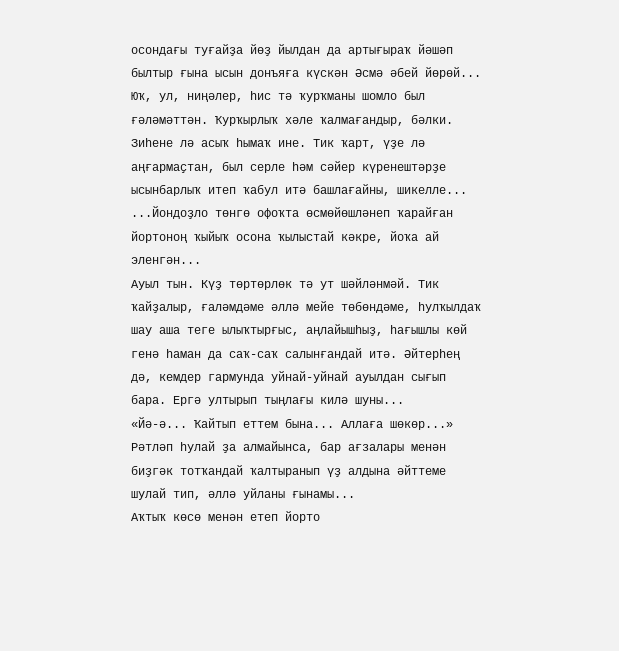осондағы туғайҙа йөҙ йылдан да артығыраҡ йәшәп былтыр ғына ысын донъяға күскән Әсмә әбей йөрөй...
Юҡ, ул, ниңәлер, һис тә ҡурҡманы шомло был ғәләмәттән. Ҡурҡырлыҡ хәле ҡалмағандыр, бәлки. Зиһене лә асыҡ һымаҡ ине. Тик ҡарт, үҙе лә аңғармаҫтан, был серле һәм сәйер күренештәрҙе ысынбарлыҡ итеп ҡабул итә башлағайны, шикелле...
...Йондоҙло төнгө офоҡта өсмөйөшләнеп ҡарайған йортоноң ҡыйыҡ осона ҡылыстай кәкре, йоҡа ай эленгән...
Ауыл тын. Күҙ төртөрлөк тә ут шәйләнмәй. Тик ҡайҙалыр, ғаләмдәме әллә мейе төбөндәме, һулҡылдаҡ шау аша теге ылыҡтырғыс, аңлайышһыҙ, һағышлы көй генә һаман да саҡ-саҡ салынғандай итә. Әйтерһең дә, кемдер гармунда уйнай-уйнай ауылдан сығып бара. Ергә ултырып тыңлағы килә шуны...
«Йә-ә... Ҡайтып еттем бына... Аллаға шөкөр...»
Рәтләп һулай ҙа алмайынса, бар ағзалары менән биҙгәк тотҡандай ҡалтыранып үҙ алдына әйттеме шулай тип, әллә уйланы ғынамы...
Аҡтыҡ көсө менән етеп йорто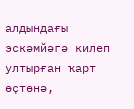алдындағы эскәмйәгә килеп ултырған ҡарт өҫтөнә,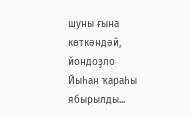шуны ғына көткәндәй, йондоҙло Йыһан ҡараһы ябырылды...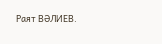Раят ВӘЛИЕВ.